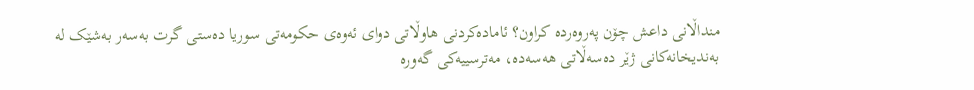منداڵانی داعش چۆن پەروەردە کراون؟ ئامادەکردنی هاوڵاتی دوای ئەوەی حکومەتی سوریا دەستی گرت بەسەر بەشێک لە بەندیخانەکانی ژێر دەسەڵاتی هەسەدە، مەترسییەکی گەورە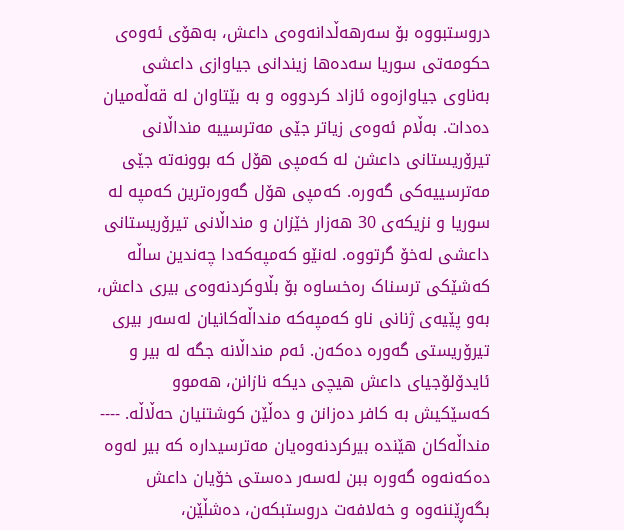دروستبووە بۆ سەرهەڵدانەوەی داعش، بەهۆی ئەوەی حکومەتی سوریا سەدەها زیندانی جیاوازی داعشی بەناوی جیاوازەوە ئازاد کردووە و بە بێتاوان لە قەڵەمیان دەدات. بەڵام ئەوەی زیاتر جێی مەترسییە منداڵانی تیرۆریستانی داعشن لە کەمپی هۆل کە بوونەتە جێی مەترسییەکی گەورە. کەمپی هۆل گەورەترین کەمپە لە سوریا و نزیکەی 30 هەزار خێزان و منداڵانی تیرۆریستانی داعشی لەخۆ گرتووە. لەنێو کەمپەکەدا چەندین ساڵە کەشێکی ترسناک رەخساوە بۆ بڵاوکردنەوەی بیری داعش، بەو پێیەی ژنانی ناو کەمپەکە منداڵەکانیان لەسەر بیری تیرۆریستی گەورە دەکەن. ئەم منداڵانە جگە لە بیر و ئایدۆلۆجیای داعش هیچی دیکە نازانن، هەموو کەسێکیش بە کافر دەزانن و دەڵێن کوشتنیان حەڵاڵە. ---- منداڵەکان هێندە بیرکردنەوەیان مەترسیدارە کە بیر لەوە دەکەنەوە گەورە ببن لەسەر دەستی خۆیان داعش بگەڕێننەوە و خەلافەت دروستبکەن، دەشڵێن،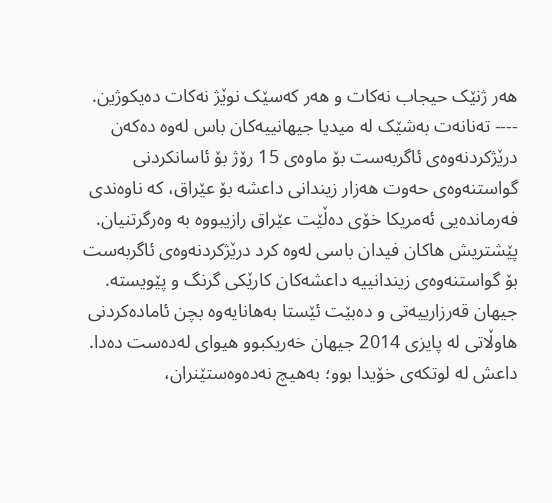هەر ژنێک حیجاب نەکات و هەر کەسێک نوێژ نەکات دەیکوژین. ---- تەنانەت بەشێک لە میدیا جیهانییەکان باس لەوە دەکەن درێژکردنەوەی ئاگربەست بۆ ماوەی 15 رۆژ بۆ ئاسانکردنی گواستنەوەی حەوت هەزار زیندانی داعشە بۆ عێراق، کە ناوەندی فەرماندەیی ئەمریکا خۆی دەڵێت عێراق رازیبووە بە وەرگرتنیان. پێشتریش هاکان فیدان باسی لەوە کرد درێژکردنەوەی ئاگربەست بۆ گواستنەوەی زیندانییە داعشەکان کارێکی گرنگ و پێویستە.
جیهان قەرزارییەتی و دەبێت ئێستا بەهانایەوە بچن ئامادەکردنی هاوڵاتی لە پایزی 2014 جیهان خەریکبوو هیوای لەدەست دەدا. داعش لە لوتکەی خۆیدا بوو؛ بەهیچ نەدەوەستێنران،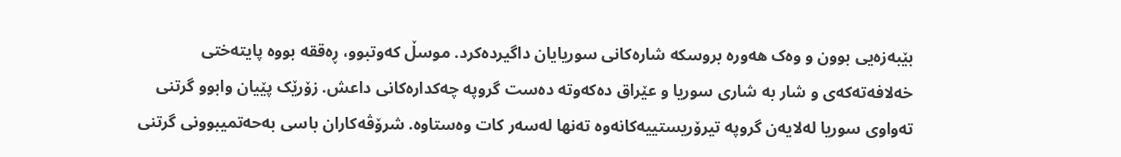بێبەزەیی بوون و وەک هەورە بروسکە شارەکانی سوریایان داگیردەکرد. موسڵ کەوتبوو، ڕەققە بووە پایتەختی خەلافەتەکەی و شار بە شاری سوریا و عێراق دەکەوتە دەست گروپە چەکدارەکانی داعش. زۆرێک پێیان وابوو گرتنی تەواوی سوریا لەلایەن گروپە تیرۆریستییەکانەوە تەنها لەسەر کات وەستاوە. شرۆڤەکاران باسی بەحەتمیبوونی گرتنی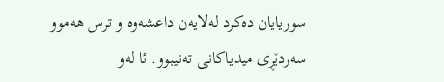سوریایان دەکرد لەلایەن داعشەوە و ترس هەموو سەردێڕی میدیاکانی تەنیبوو. ئا لەو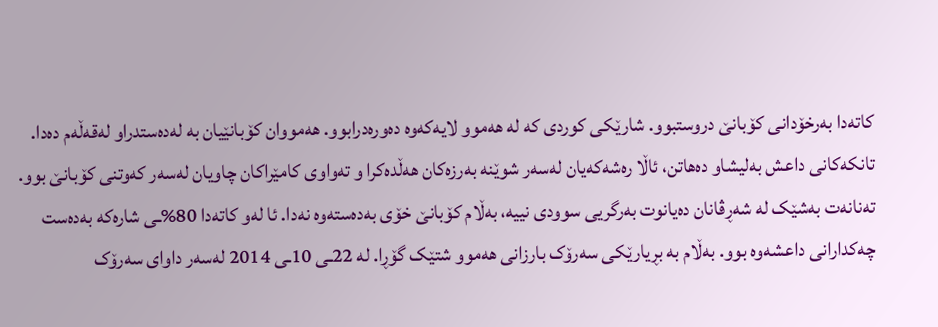کاتەدا بەرخۆدانی کۆبانێ دروستبوو. شارێکی کوردی کە لە هەموو لایەکەوە دەورەدرابوو. هەمووان کۆبانێیان بە لەدەستدراو لەقەڵەم دەدا. تانکەکانی داعش بەلیشاو دەهاتن، ئاڵا رەشەکەیان لەسەر شوێنە بەرزەکان هەڵدەکرا و تەواوی کامێراکان چاویان لەسەر کەوتنی کۆبانێ بوو. تەنانەت بەشێک لە شەڕڤانان دەیانوت بەرگریی سوودی نییە، بەڵام کۆبانێ خۆی بەدەستەوە نەدا. ئا لەو کاتەدا 80%ـی شارەکە بەدەست چەکدارانی داعشەوە بوو. بەڵام بە بڕیارێکی سەرۆک بارزانی هەموو شتێک گۆڕا. لە 22ـی 10ـی 2014 لەسەر داوای سەرۆک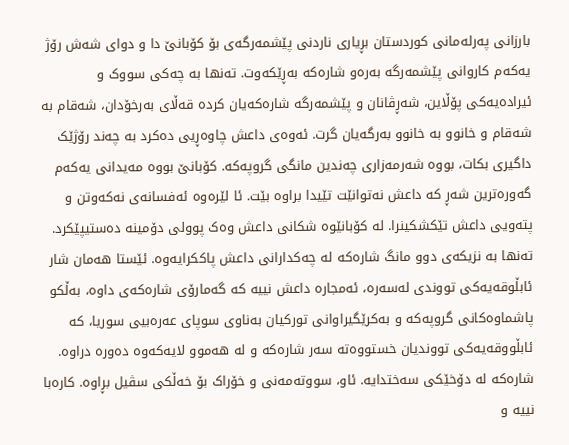بارزانی پەرلەمانی کوردستان بڕیاری ناردنی پێشمەرگەی بۆ کۆبانێ دا و دوای شەش رۆژ یەکەم کاروانی پێشمەرگە بەرەو شارەکە بەڕێکەوت. تەنها بە چەکی سووک و ئیرادەیەکی پۆڵاین، شەڕڤانان و پێشمەرگە شارەکەیان کردە قەڵای بەرخۆدان، شەقام بە شەقام و خانوو بە خانوو بەرگەیان گرت. ئەوەی داعش چاوەڕیی دەکرد بە چەند رۆژێک داگیری بکات، بووە شەرمەزاری چەندین مانگی گروپەکە. کۆبانێ بووە مەیدانی یەکەم گەورەترین شەڕ کە داعش نەتوانێت تێیدا براوە بێت. ئا لێرەوە ئەفسانەی نەکەوتن و پتەویی داعش تێکشکینرا. لە کۆبانێوە شکانی داعش وەک پوولی دۆمینە دەستیپێکرد. تەنها بە نزیکەی دوو مانگ شارەکە لە چەکدارانی داعش پاککرایەوە. ئێستا هەمان شار ئابڵوقەیەکی تووندی لەسەرە، ئەمجارە داعش نییە کە گەمارۆی شارەکەی داوە، بەڵکو پاشماوەکانی گروپەکە و بەکرێگیراوانی تورکیان بەناوی سوپای عەرەبیی سوریا، کە ئابڵووقەیەکی تووندیان خستووەتە سەر شارەکە و لە هەموو لایەکەوە دەورە دراوە. شارەکە لە دۆخێکی سەختدایە. ئاو، سووتەمەنی و خۆراک بۆ خەڵکی سڤیل بڕاوە. کارەبا نییە و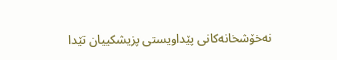نەخۆشخانەکانی پێداویستی پزیشکییان تێدا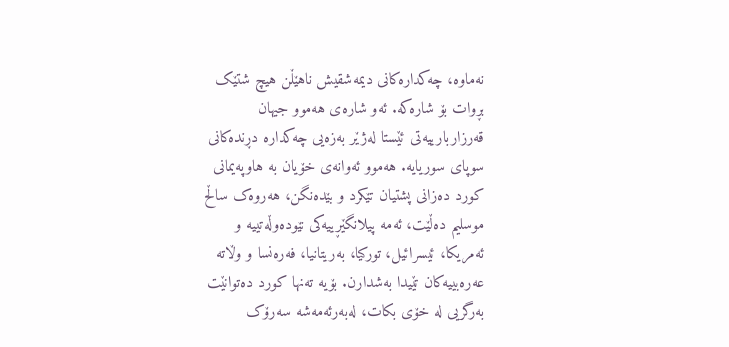نەماوە، چەکدارەکانی دیمەشقیش ناهێڵن هیچ شتێک بڕوات بۆ شارەکە. ئەو شارەی هەموو جیهان قەرزاربارییەتی ئێستا لەژێر بەزەیی چەکدارە دڕندەکانی سوپای سوریایە. هەموو ئەوانەی خۆیان بە هاوپەیمانی کورد دەزانی پشتیان تێکرد و بێدەنگن، هەروەک ساڵح موسلیم دەڵێت، ئەمە پیلانگێڕییەکی نێودەوڵەتییە و ئەمریکا، ئیسرائیل، تورکیا، بەریتانیا، فەرەنسا و وڵاتە عەرەبییەکان تێیدا بەشدارن. بۆیە تەنها کورد دەتوانێت بەرگریی لە خۆی بکات، لەبەرئەمەشە سەرۆک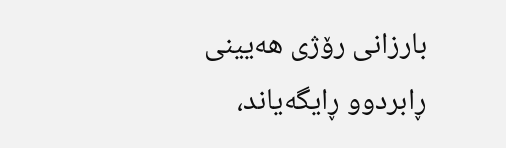بارزانی رۆژی هەیینی ڕابردوو ڕایگەیاند،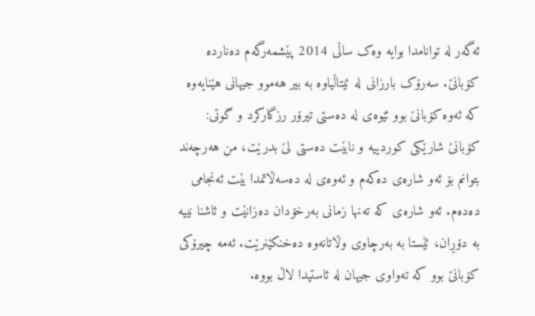ئەگەر لە توانامدا بوایە وەک ساڵی 2014 پێشمەرگەم دەناردە کۆبانێ. سەرۆک بارزانی لە ئیتاڵیاوە بە بیر هەموو جیهانی هێنایەوە کە ئەوە کۆبانێ بوو ئێوەی لە دەستی تیرۆر رزگارکرد و گوتی: کۆبانێ شارێکی کوردییە و نابێت دەستی لێ بدرێت، من هەرچەند بتوانم بۆ ئەو شارەی دەکەم و ئەوەی لە دەسەڵاتمدا بێت ئەنجامی دەدەم. ئەو شارەی کە تەنها زمانی بەرخۆدان دەزانێت و ئاشنا نییە بە دۆڕان، ئێستا بە بەرچاوی وڵاتانەوە دەخنکێنرێت. ئەمە چیرۆکی کۆبانێ بوو کە تەواوی جیهان لە ئاستیدا لاڵ بووە.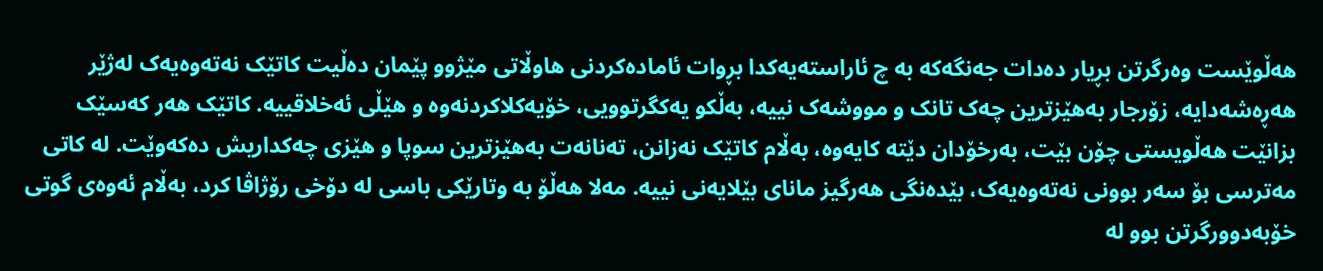هەڵوێست وەرگرتن بڕیار دەدات جەنگەکە بە چ ئاراستەیەکدا بڕوات ئامادەکردنی هاوڵاتی مێژوو پێمان دەڵیت کاتێک نەتەوەیەک لەژێر هەڕەشەدایە، زۆرجار بەهێزترین چەک تانک و مووشەک نییە، بەڵکو یەکگرتوویی، خۆیەکلاکردنەوە و هێڵی ئەخلاقییە. کاتێک هەر کەسێک بزانێت هەڵویستی چۆن بێت، بەرخۆدان دێتە کایەوە، بەڵام کاتێک نەزانن، تەنانەت بەهێزترین سوپا و هێزی چەکداریش دەکەوێت. لە کاتی مەترسی بۆ سەر بوونی نەتەوەیەک، بێدەنگی هەرگیز مانای بێلایەنی نییە. مەلا هەڵۆ بە وتارێکی باسی لە دۆخی رۆژاڤا کرد، بەڵام ئەوەی گوتی خۆبەدوورگرتن بوو لە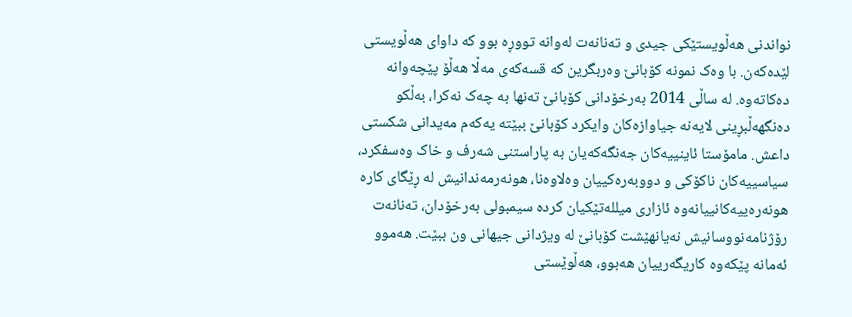نواندنی هەڵویستێکی جیدی و تەنانەت لەوانە تووڕە بوو کە داوای هەڵویستی لێدەکەن. با وەک نمونە کۆبانێ وەربگرین کە قسەکەی مەڵا هەڵۆ پێچەوانە دەکاتەوە. لە ساڵی 2014 بەرخۆدانی کۆبانێ تەنها بە چەک نەکرا، بەڵکو دەنگهەڵبڕینی لایەنە جیاوازەکان وایکرد کۆبانێ ببێتە یەکەم مەیدانی شکستی داعش. مامۆستا ئاینییەکان جەنگەکەیان بە پاراستنی شەرف و خاک وەسفکرد، سیاسییەکان ناکۆکی و دووبەرەکییان وەلاوەنا، هونەرمەندانیش لە ڕێگای کارە هونەرەییەکانییانەوە ئازاری میللەتێکیان کردە سیمبولی بەرخۆدان، تەنانەت رۆژنامەنووسانیش نەیانهێشت کۆبانێ لە ویژدانی جیهانی ون ببێت. هەموو ئەمانە پێکەوە کاریگەرییان هەبوو، هەڵوێستی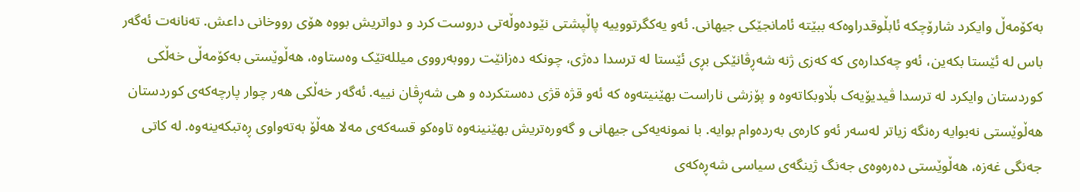بەکۆمەڵ وایکرد شارۆچکە ئابڵوقدراوەکە ببێتە ئامانجێکی جیهانی. ئەو یەکگرتووییە پاڵپشتی نێودەوڵەتی دروست کرد و دواتریش بووە هۆی رووخانی داعش. تەنانەت ئەگەر باس لە ئێستا بکەین، ئەو چەکدارەی کە کەزی ژنە شەڕڤانێکی بڕی ئێستا لە ترسدا دەژی، چونکە دەزانێت رووبەرووی میللەتێک وەستاوە، هەڵوێستی بەکۆمەڵی خەڵکی کوردستان وایکرد لە ترسدا ڤیدیۆیەک بڵاوبکاتەوە و پۆزشی ناراست بهێنیتەوە کە ئەو قژە قژی دەستکردە و هی شەڕڤان نییە. ئەگەر خەڵکی هەر چوار پارچەکەی کوردستان هەڵوێستی نەبوایە رەنگە زیاتر لەسەر ئەو کارەی بەردەوام بوایە. با نمونەیەکی جیهانی و گەورەتریش بهێنینەوە تاوەکو قسەکەی مەلا هەڵۆ بەتەواوی ڕەتبکەینەوە. لە کاتی جەنگی غەزە، هەڵوێستی دەرەوەی جەنگ ژینگەی سیاسی شەڕەکەی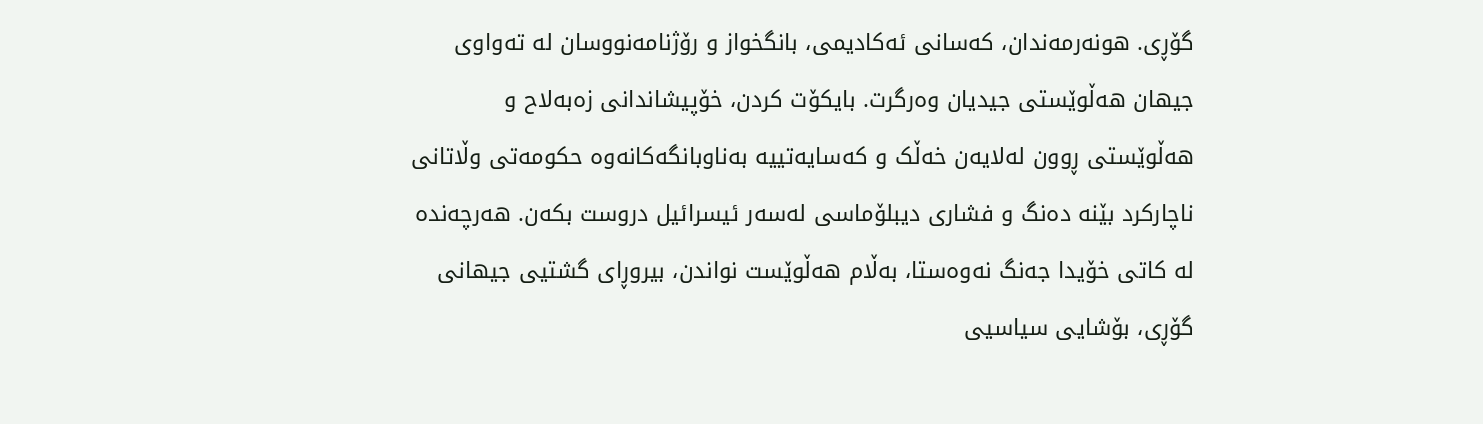گۆڕی. هونەرمەندان، کەسانی ئەکادیمی، بانگخواز و رۆژنامەنووسان لە تەواوی جیهان هەڵوێستی جیدیان وەرگرت. بایکۆت کردن، خۆپیشاندانی زەبەلاح و هەڵوێستی ڕوون لەلایەن خەڵک و کەسایەتییە بەناوبانگەکانەوە حکومەتی وڵاتانی ناچارکرد بێنە دەنگ و فشاری دیبلۆماسی لەسەر ئیسرائیل دروست بکەن. هەرچەندە لە کاتی خۆیدا جەنگ نەوەستا، بەڵام هەڵوێست نواندن، بیروڕای گشتیی جیهانی گۆڕی، بۆشایی سیاسیی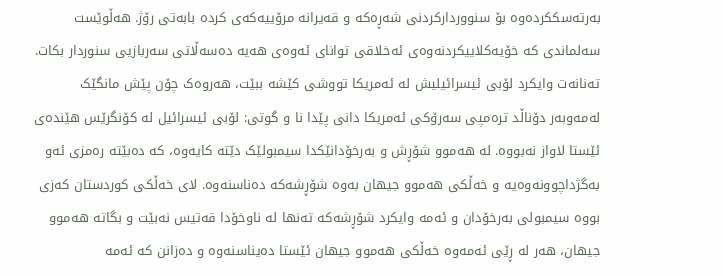بەرتەسککردەوە بۆ سنووردارکردنی شەڕەکە و قەیرانە مرۆییەکەی کردە بابەتی رۆژ. هەڵوێست سەلماندی کە خۆیەکلاییکردنەوەی ئەخلاقی توانای ئەوەی هەیە دەسەڵاتی سەربازیی سنوردار بکات. تەنانەت وایکرد لۆبی ئیسرائیلیش لە ئەمریکا تووشی کێشە ببێت، هەروەک چۆن پێش مانگێک لەمەوبەر دۆناڵد ترەمپی سەرۆکی ئەمریکا دانی پێدا نا و گوتی: لۆبی ئیسرائیل لە کۆنگرێس هێندەی ئێستا لاواز نەبووە. لە هەموو شۆڕش و بەرخۆدانێکدا سیمبولێک دێتە کایەوە، کە دەبێتە رەمزی ئەو بەگژداچوونەوەیە و خەڵکی هەموو جیهان بەوە شۆڕشەکە دەناسنەوە. لای خەڵکی کوردستان کەزی بووە سیمبولی بەرخۆدان و ئەمە وایکرد شۆڕشەکە تەنها لە ناوخۆدا قەتیس نەبێت و بگاتە هەموو جیهان، هەر لە ڕێی ئەمەوە خەڵکی هەموو جیهان ئێستا دەیناسنەوە و دەزانن کە ئەمە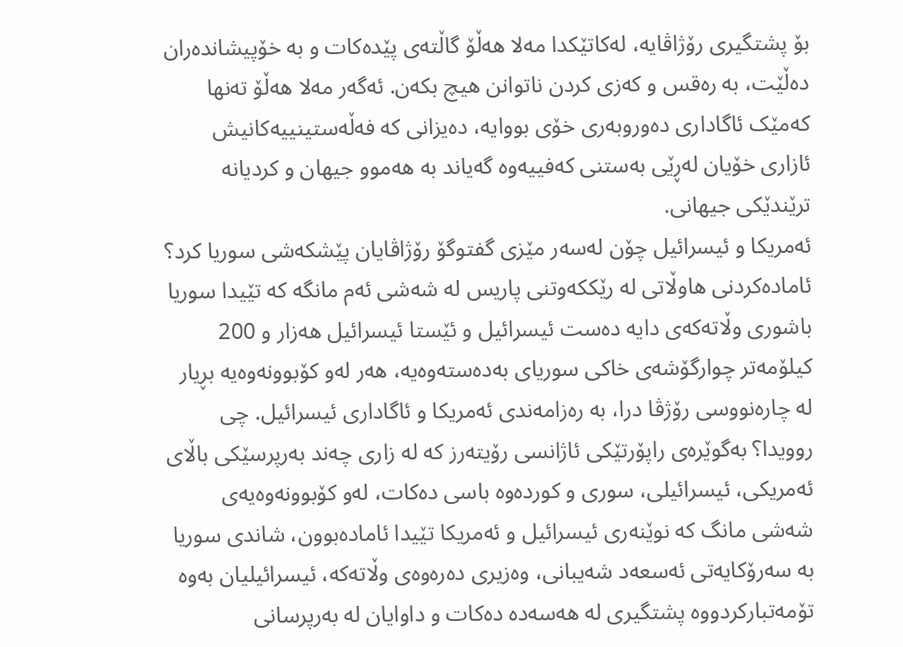بۆ پشتگیری رۆژاڤایە، لەکاتێکدا مەلا هەڵۆ گاڵتەی پێدەکات و بە خۆپیشاندەران دەڵێت، بە رەقس و کەزی کردن ناتوانن هیچ بکەن. ئەگەر مەلا هەڵۆ تەنها کەمێک ئاگاداری دەوروبەری خۆی بووایە، دەیزانی کە فەڵەستینییەکانیش ئازاری خۆیان لەڕێی بەستنی کەفییەوە گەیاند بە هەموو جیهان و کردیانە ترێندێکی جیهانی.
ئەمریکا و ئیسرائیل چۆن لەسەر مێزی گفتوگۆ رۆژاڤایان پێشکەشی سوریا کرد؟ ئامادەکردنی هاوڵاتی لە رێککەوتنی پاریس لە شەشی ئەم مانگە کە تێیدا سوریا باشوری وڵاتەکەی دایە دەست ئیسرائیل و ئێستا ئیسرائیل هەزار و 200 کیلۆمەتر چوارگۆشەی خاکی سوریای بەدەستەوەیە، هەر لەو کۆبوونەوەیە بڕیار لە چارەنووسی رۆژڤا درا، بە رەزامەندی ئەمریکا و ئاگاداری ئیسرائیل. چی روویدا؟ بەگوێرەی راپۆرتێکی ئاژانسی رۆیتەرز کە لە زاری چەند بەرپرسێکی باڵای ئەمریکی، ئیسرائیلی، سوری و کوردەوە باسی دەکات، لەو کۆبوونەوەیەی شەشی مانگ کە نوێنەری ئیسرائیل و ئەمریکا تێیدا ئامادەبوون، شاندی سوریا بە سەرۆکایەتی ئەسعەد شەیبانی، وەزیری دەرەوەی وڵاتەکە، ئیسرائیلیان بەوە تۆمەتبارکردووە پشتگیری لە هەسەدە دەکات و داوایان لە بەرپرسانی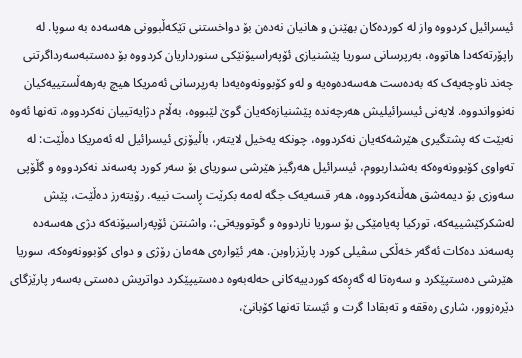ئیسرائیل کردووە واز لە کوردەکان بهێنن و هانیان نەدەن بۆ دواخستنی تێکەڵبوونی هەسەدە بە سوپا. لە راپۆرتەکەدا هاتووە، بەرپرسانی سوریا پێشنیازی ئۆپەراسیۆنێکی سنورداریان کردووە بۆ دەستبەسەرداگرتنی چەند ناوچەیەک کە بەدەست هەسەدەوەیە و لەو کۆبوونەوەیەدا بەرپرسانی ئەمریکا هیچ بەرهەڵستییەکیان نەنوواندووە. لایەنی ئیسرائیلیش هەرچەندە پێشنیازەکەیان گوێ لێبووە، بەڵام دژایەتییان نەکردووە، تەنها ئەوە نەبێت کە پشتگیری هێرشەکەیان نەکردووە، چونکە یەخیل لایتەر، باڵیۆزی ئیسرائیل لە ئەمریکا دەڵێت: لە تەواوی کۆبوونەوەکە بەشداربووم، ئیسرائیل هەرگیز هێرشی سوریای بۆ سەر کورد پەسەند نەکردووە و گڵۆپی سەوزی بۆ دیمەشق هەڵنەکردووە، هەر قسەیەک جگە لەمە بکرێت ڕاست نییە. رۆیتەرز دەڵێت، پێش لەشکرکێشییەکە، تورکیا پەیامێکی بۆ سوریا ناردووە و گوتوویەتی:، واشنتن ئۆپەراسیۆنەکە دژی هەسەدە پەسەند دەکات ئەگەر خەڵکی سڤیلی کورد پارێزراوبن. هەر ئێوارەی هەمان رۆژی و دوای کۆبوونەوەکە، سوریا هێرشی دەستپێکرد و سەرەتا لە گەڕەکە کوردییەکانی حەلەبەوە دەستیپێکرد دواتریش دەستی بەسەر پارێزگای دێرەزوور، شاری رەققە و تەبقادا گرت و ئێستا تەنها کۆبانێ،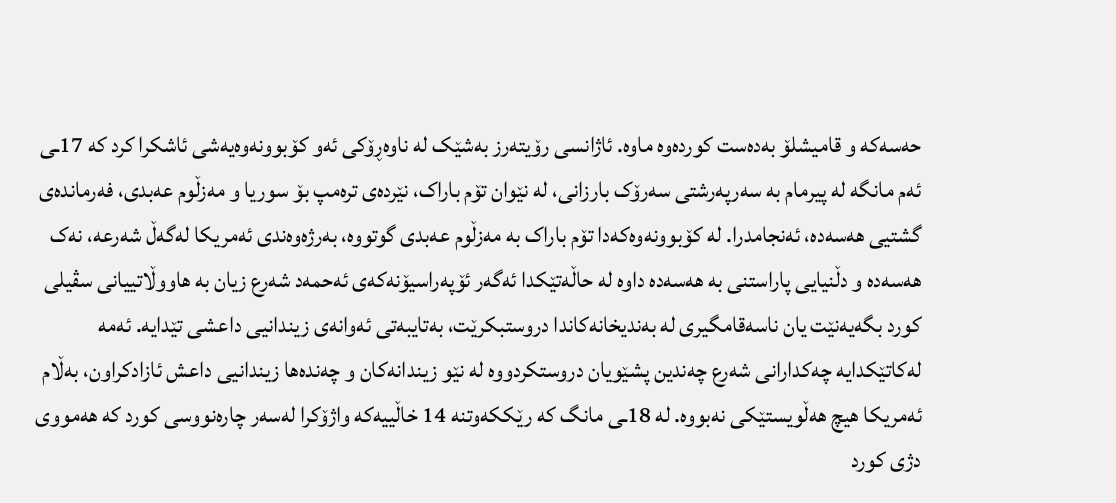حەسەکە و قامیشلۆ بەدەست کوردەوە ماوە. ئاژانسی رۆیتەرز بەشێک لە ناوەڕۆکی ئەو کۆبوونەوەیەشی ئاشکرا کرد کە 17ـی ئەم مانگە لە پیرمام بە سەرپەرشتی سەرۆک بارزانی، لە نێوان تۆم باراک، نێردەی ترەمپ بۆ سوریا و مەزڵوم عەبدی، فەرماندەی گشتیی هەسەدە، ئەنجامدرا. لە کۆبوونەوەکەدا تۆم باراک بە مەزڵوم عەبدی گوتووە، بەرژەوەندی ئەمریکا لەگەڵ شەرعە، نەک هەسەدە و دڵنیایی پاراستنی بە هەسەدە داوە لە حاڵەتێکدا ئەگەر ئۆپەراسیۆنەکەی ئەحمەد شەرع زیان بە هاووڵاتییانی سڤیلی کورد بگەیەنێت یان ناسەقامگیری لە بەندیخانەکاندا دروستبکرێت، بەتایبەتی ئەوانەی زیندانیی داعشی تێدایە. ئەمە لەکاتێکدایە چەکدارانی شەرع چەندین پشێویان دروستکردووە لە نێو زیندانەکان و چەندەها زیندانیی داعش ئازادکراون، بەڵام ئەمریکا هیچ هەڵویستێکی نەبووە. لە 18ـی مانگ کە رێککەوتنە 14 خاڵییەکە واژۆکرا لەسەر چارەنووسی کورد کە هەمووی دژی کورد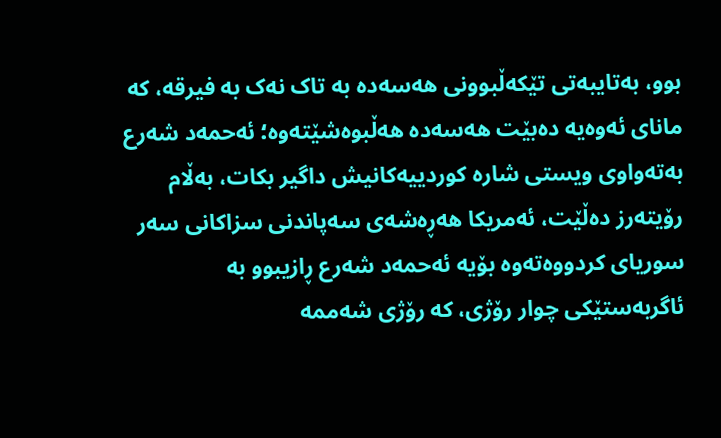بوو، بەتایبەتی تێکەڵبوونی هەسەدە بە تاک نەک بە فیرقە، کە مانای ئەوەیە دەبێت هەسەدە هەڵبوەشێتەوە؛ ئەحمەد شەرع بەتەواوی ویستی شارە کوردییەکانیش داگیر بکات، بەڵام رۆیتەرز دەڵێت، ئەمریکا هەڕەشەی سەپاندنی سزاکانی سەر سوریای کردووەتەوە بۆیە ئەحمەد شەرع ڕازیبوو بە ئاگربەستێکی چوار رۆژی، کە رۆژی شەممە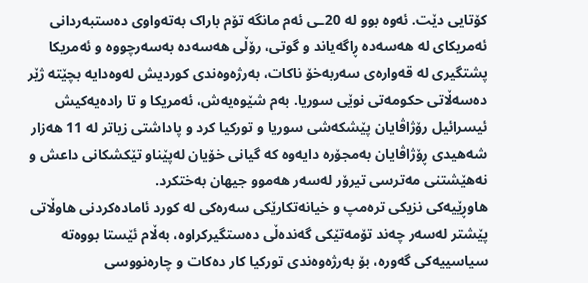کۆتایی دێت. ئەوە بوو لە 20ـی ئەم مانگە تۆم باراک بەتەواوی دەستبەردانی ئەمریکای لە هەسەدە ڕاگەیاند و گوتی، رۆڵی هەسەدە بەسەرچووە و ئەمریکا پشتگیری لە قەوارەی سەربەخۆ ناکات، بەرژەوەندی کوردیش لەوەدایە بچێتە ژێر دەسەڵاتی حکومەتی نوێی سوریا. بەم شێوەیەش، ئەمریکا و تا رادەیەکیش ئیسرائیل رۆژاڤایان پێشکەشی سوریا و تورکیا کرد و پاداشتی زیاتر لە 11 هەزار شەهیدی ڕۆژاڤایان بەمجۆرە دایەوە کە گیانی خۆیان لەپێناو تێکشکانی داعش و نەهێشتنی مەترسی تیرۆر لەسەر هەموو جیهان بەختکرد.
هاوڕێیەکی نزیکی ترەمپ و خیانەتکارێکی سەرەکی لە کورد ئامادەکردنی هاوڵاتی پێشتر لەسەر چەند تۆمەتێکی گەندەڵی دەستگیرکراوە، بەڵام ئێستا بووەتە سیاسییەکی گەورە، بۆ بەرژەوەندی تورکیا کار دەکات و چارەنووسی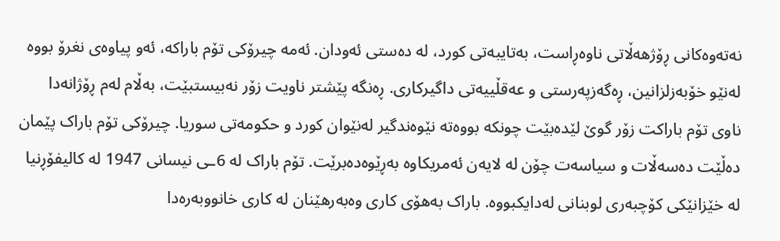نەتەوەکانی ڕۆژهەڵاتی ناوەڕاست، بەتایبەتی کورد، لە دەستی ئەودان. ئەمە چیرۆکی تۆم باراکە، ئەو پیاوەی نغرۆ بووە لەنێو خۆبەزلزانین، ڕەگەزپەرستی و عەقڵییەتی داگیرکاری. ڕەنگە پێشتر ناویت زۆر نەبیستبێت، بەڵام لەم ڕۆژانەدا ناوی تۆم باراکت زۆر گوێ لێدەبێت چونکە بووەتە نێوەندگیر لەنێوان کورد و حکومەتی سوریا. چیرۆکی تۆم باراک پێمان دەڵێت دەسەڵات و سیاسەت چۆن لە لایەن ئەمریکاوە بەڕێوەدەبرێت. تۆم باراک لە 6ـی نیسانی 1947 لە کالیفۆڕنیا لە خێزانێکی کۆچبەری لوبنانی لەدایکبووە. باراک بەهۆی کاری وەبەرهێنان لە کاری خانووبەرەدا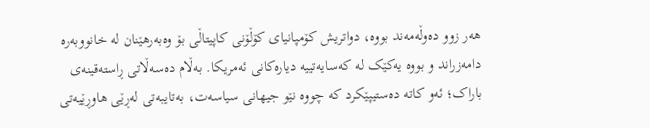هەر زوو دەوڵەمەند بووە، دواتریش کۆمپانیای کۆڵۆنی کاپیتاڵی بۆ وەبەرهێنان لە خانووبەرە دامەزراند و بووە یەکێک لە کەسایەتییە دیارەکانی ئەمریکا. بەڵام دەسەڵاتی ڕاستەقینەی باراک؛ ئەو کاتە دەستیپێکرد کە چووە نێو جیهانی سیاسەت، بەتایبەتی لەڕێی هاوڕێیەتی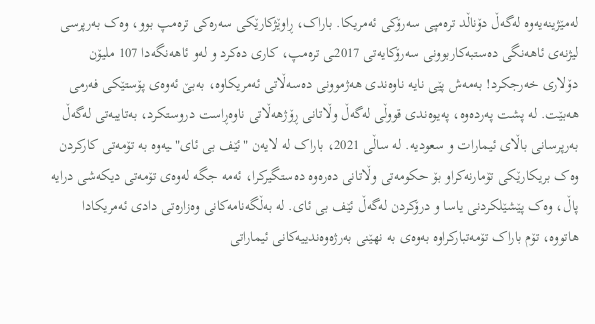لەمێژینەیەوە لەگەڵ دۆناڵد ترەمپی سەرۆکی ئەمریکا. باراک، ڕاوێژکارێکی سەرەکی ترەمپ بوو، وەک بەرپرسی لیژنەی ئاهەنگی دەستبەکاربوونی سەرۆکایەتی 2017ـی ترەمپ، کاری دەکرد و لەو ئاهەنگەدا 107 ملیۆن دۆلاری خەرجکرد! بەمەش پێی نایە ناوەندی هەژموونی دەسەڵاتی ئەمریکاوە، بەبێ ئەوەی پۆستێکی فەرمی هەبێت. لە پشت پەردەوە، پەیوەندی قووڵی لەگەڵ وڵاتانی ڕۆژهەڵاتی ناوەڕاست دروستکرد، بەتایبەتی لەگەڵ بەرپرسانی باڵای ئیمارات و سعودیە. لە ساڵی 2021، باراک لە لایەن "ئێف بی ئای"ـیەوە بە تۆمەتی کارکردن وەک بریکارێکی تۆمارنەکراو بۆ حکومەتی وڵاتانی دەرەوە دەستگیرکرا، ئەمە جگە لەوەی تۆمەتی دیکەشی درایە پاڵ، وەک پێشێلکردنی یاسا و درۆکردن لەگەڵ ئێف بی ئای. لە بەڵگەنامەکانی وەزارەتی دادی ئەمریکادا هاتووە، تۆم باراک تۆمەتبارکراوە بەوەی بە نهێنی بەرژەوەندییەکانی ئیماراتی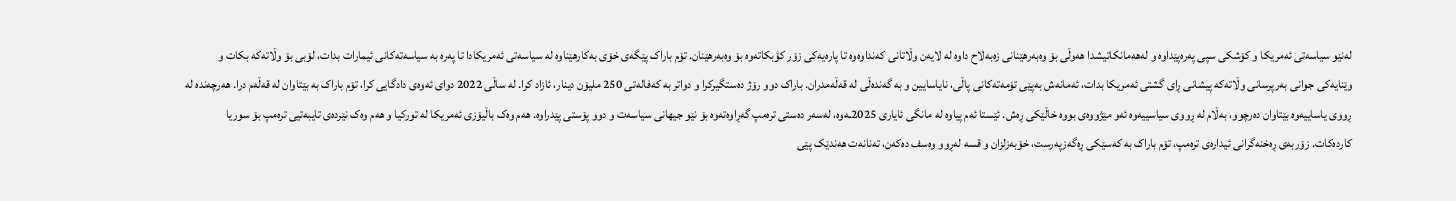لەنێو سیاسەتی ئەمریکا و کۆشکی سپی پەرەپێداوە و لەهەمانکاتیشدا هەوڵی بۆ وەبەرهێنانی زەبەلاح داوە لە لایەن وڵاتانی کەنداوەوە تا پارەیەکی زۆر کۆبکاتەوە بۆ وەبەرهێنان. تۆم باراک پێگەی خۆی بەکارهێناوە لە سیاسەتی ئەمریکادا تا پەرە بە سیاسەتەکانی ئیمارات بدات، لۆبی بۆ وڵاتەکە بکات و وێنایەکی جوانی بەرپرسانی وڵاتەکە پیشانی ڕای گشتی ئەمریکا بدات، ئەمانەش بەپێی تۆمەتەکانی پاڵی، نایاسایین و بە گەندەڵی لە قەڵەمدران. باراک دوو رۆژ دەستگیرکرا و دواتر بە کەفالەتی 250 ملیۆن دینار، ئازاد کرا. لە ساڵی 2022 دوای ئەوەی دادگایی کرا، تۆم باراک بە بێتاوان لە قەڵەم درا. هەرچەندە لە ڕووی یاساییەوە بێتاوان دەرچوو، بەڵام لە ڕووی سیاسییەوە ئەو مێژووەی بووە خاڵێکی ڕەش. ئێستا ئەم پیاوە لە مانگی ئایاری 2025ـەوە، لەسەر دەستی ترەمپ گەڕاوەتەوە بۆ نێو جیهانی سیاسەت و دوو پۆستی پێدراوە. هەم وەک باڵیۆزی ئەمریکا لە تورکیا و هەم وەک نێردەی تایبەتیی ترەمپ بۆ سوریا کاردەکات. زۆربەی ڕەخنەگرانی ئیدارەی ترەمپ، تۆم باراک بە کەسێکی ڕەگەزپەرست، خۆبەزلزان و قسە لەڕوو وەسف دەکەن، تەنانەت هەندێک پێی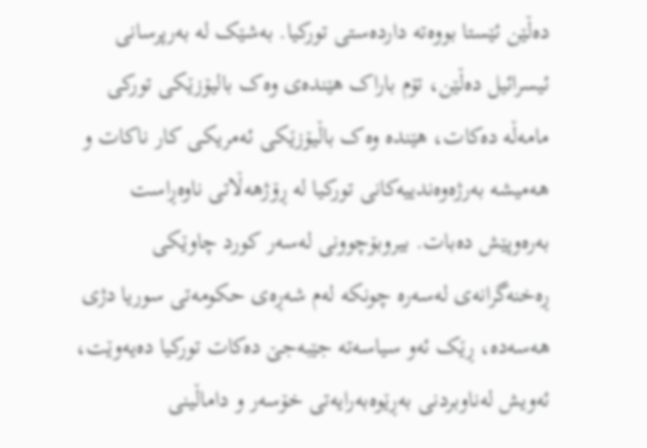دەڵێن ئێستا بووەتە داردەستی تورکیا. بەشێک لە بەرپرسانی ئیسرائیل دەڵێن، تۆم باراک هێندەی وەک بالیۆزێکی تورکی مامەڵە دەکات، هێندە وەک باڵیۆزێکی ئەمریکی کار ناکات و هەمیشە بەرژەوەندییەکانی تورکیا لە ڕۆژهەڵاتی ناوەڕاست بەرەوپێش دەبات. بیروبۆچوونی لەسەر کورد چاوێکی ڕەخنەگرانەی لەسەرە چونکە لەم شەڕەی حکومەتی سوریا دژی هەسەدە، ڕێک ئەو سیاسەتە جێبەجێ دەکات تورکیا دەیەوێت، ئەویش لەناوبردنی بەڕێوەبەرایەتی خۆسەر و داماڵینی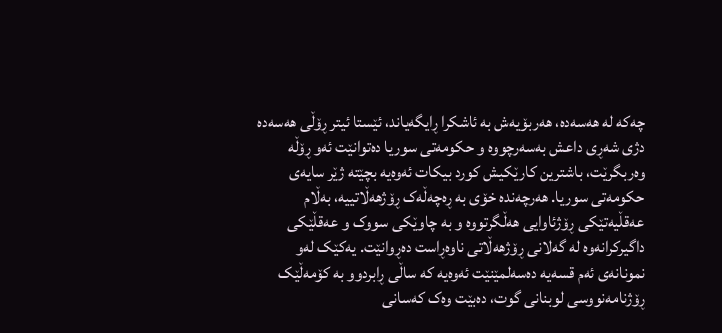چەکە لە هەسەدە، هەربۆیەش بە ئاشکرا ڕایگەیاند، ئێستا ئیتر ڕۆڵی هەسەدە دژی شەڕی داعش بەسەرچووە و حکومەتی سوریا دەتوانێت ئەو ڕۆڵە وەربگرێت، باشترین کارێکیش کورد بیکات ئەوەیە بچێتە ژێر سایەی حکومەتی سوریا. هەرچەندە خۆی بە ڕەچەڵەک ڕۆژهەڵاتییە، بەڵام عەقڵیەتێکی ڕۆژئاوایی هەڵگرتووە و بە چاوێکی سووک و عەقڵێکی داگیرکرانەوە لە گەلانی ڕۆژهەڵاتی ناوەڕاست دەڕوانێت. یەکێک لەو نمونانەی ئەم قسەیە دەسەلمێنێت ئەوەیە کە ساڵی ڕابردوو بە کۆمەڵێک ڕۆژنامەنووسی لوبنانی گوت، دەبێت وەک کەسانی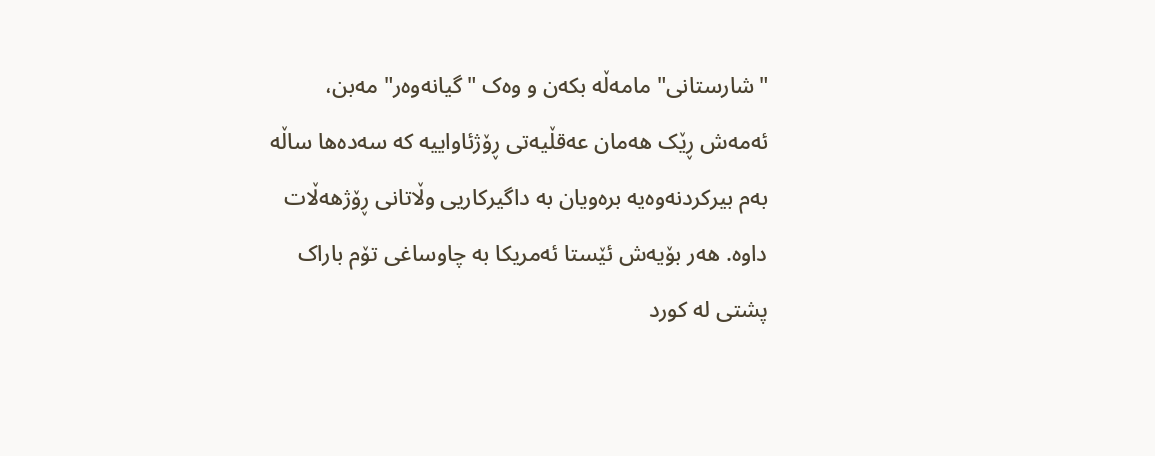"شارستانی" مامەڵە بکەن و وەک "گیانەوەر" مەبن، ئەمەش ڕێک هەمان عەقڵیەتی ڕۆژئاواییە کە سەدەها ساڵە بەم بیرکردنەوەیە برەویان بە داگیرکاریی وڵاتانی ڕۆژهەڵات داوە. هەر بۆیەش ئێستا ئەمریکا بە چاوساغی تۆم باراک پشتی لە کورد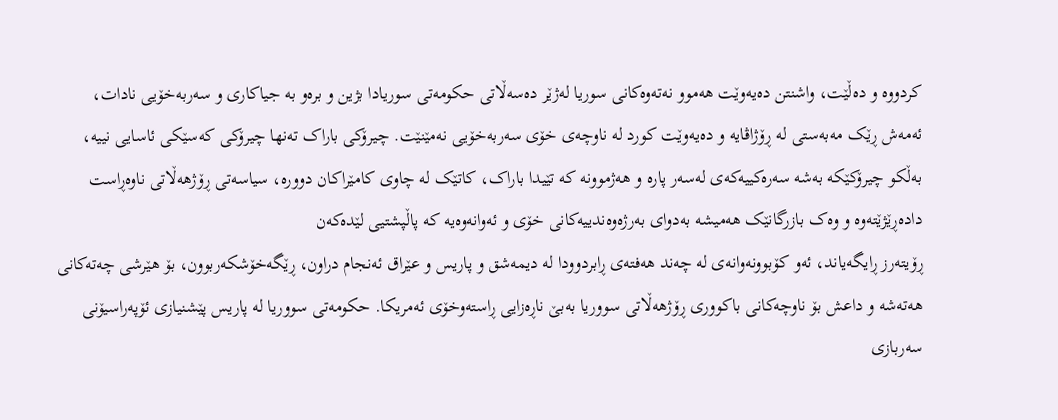کردووە و دەڵێت، واشنتن دەیەوێت هەموو نەتەوەکانی سوریا لەژێر دەسەڵاتی حکومەتی سوریادا بژین و برەو بە جیاکاری و سەربەخۆیی نادات، ئەمەش ڕێک مەبەستی لە ڕۆژاڤایە و دەیەوێت کورد لە ناوچەی خۆی سەربەخۆیی نەمێنێت. چیرۆکی باراک تەنها چیرۆکی کەسێکی ئاسایی نییە، بەڵکو چیرۆکێکە بەشە سەرەکییەکەی لەسەر پارە و هەژموونە کە تێیدا باراک، کاتێک لە چاوی کامێراکان دوورە، سیاسەتی ڕۆژهەڵاتی ناوەڕاست دادەڕێژێتەوە و وەک بازرگانێک هەمیشە بەدوای بەرژەوەندییەکانی خۆی و ئەوانەوەیە کە پاڵپشتیی لێدەکەن
ڕۆیتەرز ڕایگەیاند، ئەو کۆبوونەوانەی لە چەند هەفتەی ڕابردوودا لە دیمەشق و پاریس و عێراق ئەنجام دراون، ڕێگەخۆشکەربوون، بۆ هێرشی چەتەکانى هەتەشە و داعش بۆ ناوچەکانى باکووری ڕۆژهەڵاتی سووریا بەبێ ناڕەزایی ڕاستەوخۆی ئەمریکا. حکومەتی سووریا لە پاریس پێشنیازی ئۆپەراسیۆنی سەربازی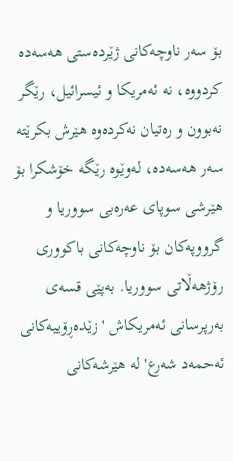بۆ سەر ناوچەکانی ژێردەستی هەسەدە کردووە، نە ئەمریکا و ئیسرائیل، رێگر نەبوون و رەتیان نەکردەوە هێرش بکرێتە سەر هەسەدە، لەوێوە رێگە خۆشکرا بۆ هێرشی سوپای عەرەبی سووریا و گرووپەکان بۆ ناوچەکانی باکووری رۆژهەڵاتی سووریا. بەپێی قسەی بەرپرسانی ئەمریکاش ' زێدەڕۆییەکانی ئەحمەد شەرع' لە هێرشەکانی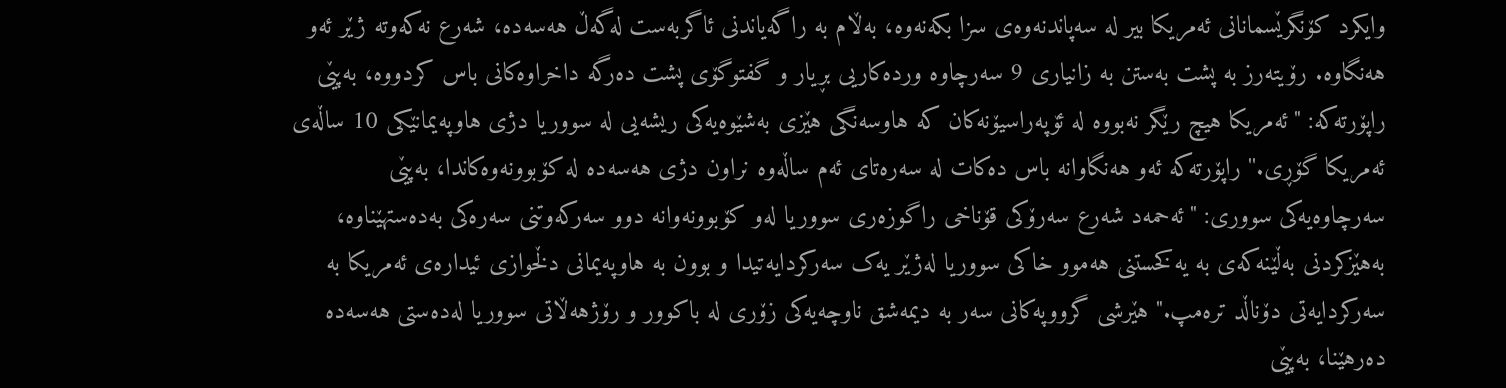وایکرد کۆنگرێسمانانی ئەمریکا بیر لە سەپاندنەوەی سزا بکەنەوە، بەڵام بە راگەیاندنی ئاگربەست لەگەڵ هەسەدە، شەرع نەکەوتە ژێر ئەو هەنگاوە. رۆیتەرز بە پشت بەستن بە زانیاری 9 سەرچاوە وردەکاریی بڕیار و گفتوگۆی پشت دەرگە داخراوەکانی باس کردووە، بەپێی راپۆرتەکە: "ئەمریکا هیچ رێگر نەبووە لە ئۆپەراسیۆنەکان کە هاوسەنگی هێزی بەشێوەیەکی ریشەیی لە سووریا دژی هاوپەیمانێکی 10 ساڵەی ئەمریکا گۆڕی.'' راپۆرتەکە ئەو هەنگاوانە باس دەکات لە سەرەتای ئەم ساڵەوە نراون دژی هەسەدە لە کۆبوونەوەکاندا، بەپێی سەرچاوەیەکی سووری: "ئەحمەد شەرع سەرۆکی قۆناخی راگوزەری سووریا لەو کۆبوونەوانە دوو سەرکەوتنی سەرەکی بەدەستهێناوە، بەهێزکردنی بەڵێنەکەی بە یەکخستنی هەموو خاکی سووریا لەژێر یەک سەرکردایەتیدا و بوون بە هاوپەیمانی دڵخوازی ئیدارەی ئەمریکا بە سەرکردایەتی دۆناڵد ترەمپ." هێرشی گرووپەکانی سەر بە دیمەشق ناوچەیەکی زۆری لە باکوور و رۆژهەڵاتی سووریا لەدەستی هەسەدە دەرهێنا، بەپێی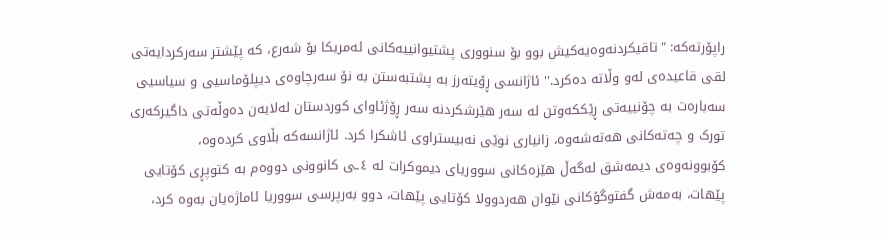راپۆرتەکە: "تاقیکردنەوەیەکیش بوو بۆ سنووری پشتیوانییەکانی ئەمریکا بۆ شەرع، کە پێشتر سەرکردایەتی لقی قاعیدەی لەو وڵاتە دەکرد.'' ئاژانسی ڕۆیتەرز بە پشتبەستن بە نۆ سەرچاوەی دیپلۆماسیی و سیاسیی سەبارەت بە چۆنییەتى ڕێککەوتن لە سەر هێرشکردنە سەر ڕۆژئاواى کوردستان لەلایەن دەوڵەتى داگیرکەرى تورک و چەتەکانى هەتەشەوە، زانیارى نوێی نەبیستراوی ئاشکرا کرد. ئاژانسەکە بڵاوى کردەوە، کۆبوونەوەی دیمەشق لەگەڵ هێزەکانی سووریای دیموکرات لە ٤ـی کانوونى دووەم بە کتوپڕی کۆتایی پێهات، بەمەش گفتوگۆکانی نێوان هەردوولا کۆتایی پێهات، دوو بەرپرسی سووریا ئاماژەیان بەوە کرد،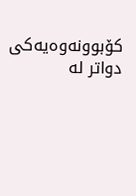کۆبوونەوەیەکی دواتر لە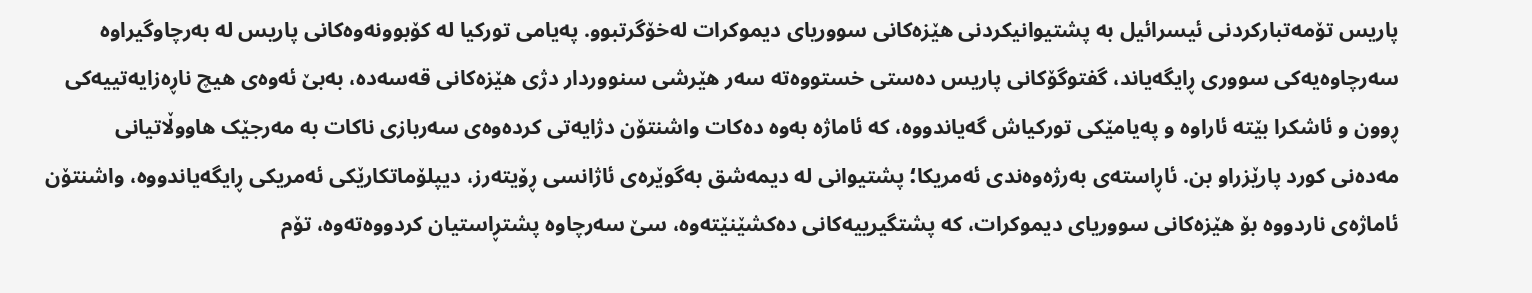پاریس تۆمەتبارکردنی ئیسرائیل بە پشتیوانیکردنی هێزەکانی سووریای دیموکرات لەخۆگرتبوو. پەیامی تورکیا لە کۆبوونەوەکانی پاریس لە بەرچاوگیراوە سەرچاوەیەکی سووری ڕایگەیاند، گفتوگۆکانى پاریس دەستی خستووەتە سەر هێرشی سنووردار دژی هێزەکانی قەسەدە، بەبێ ئەوەی هیچ ناڕەزایەتییەکی ڕوون و ئاشکرا بێتە ئاراوە و پەیامێکی تورکیاش گەیاندووە، کە ئاماژە بەوە دەکات واشنتۆن دژایەتی کردەوەی سەربازی ناکات بە مەرجێک هاووڵاتیانی مەدەنی کورد پارێزراو بن. ئاڕاستەی بەرژەوەندی ئەمریکا؛ پشتیوانی لە دیمەشق بەگوێرەی ئاژانسی ڕۆیتەرز، دیپلۆماتکارێکی ئەمریکی ڕایگەیاندووە، واشنتۆن ئاماژەی ناردووە بۆ هێزەکانی سووریای دیموکرات، کە پشتگیرییەکانی دەکشێنێتەوە، سێ سەرچاوە پشتڕاستیان کردووەتەوە، تۆم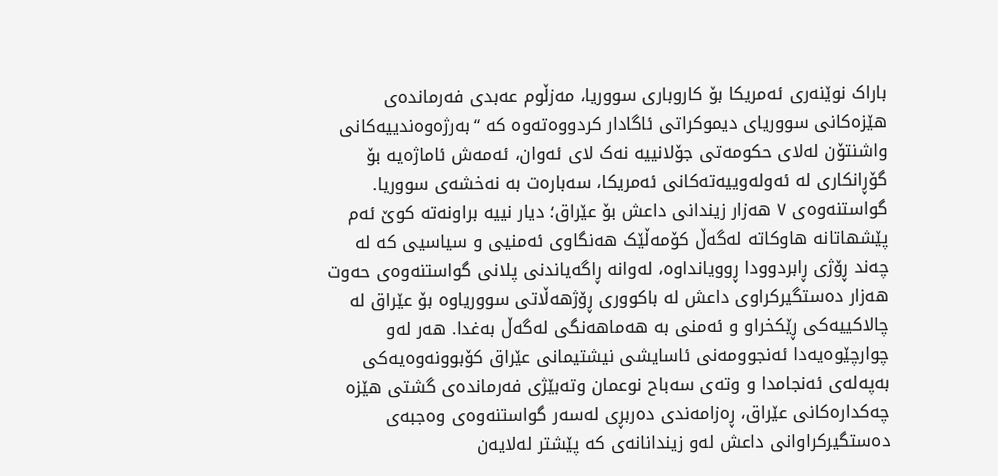باراک نوێنەری ئەمریکا بۆ کاروباری سووریا، مەزڵوم عەبدی فەرماندەی هێزەکانى سووریای دیموکراتی ئاگادار کردووەتەوە کە “بەرژەوەندییەکانی واشنتۆن لەلای حکومەتی جۆلانییە نەک لای ئەوان، ئەمەش ئاماژەیە بۆ گۆڕانکاری لە ئەولەوییەتەکانی ئەمریکا، سەبارەت بە نەخشەی سووریا. گواستنەوەی ٧ هەزار زیندانی داعش بۆ عێراق؛ دیار نییە براونەتە کوێ ئەم پێشهاتانە هاوکاتە لەگەڵ کۆمەڵێک هەنگاوی ئەمنیی و سیاسیی کە لە چەند ڕۆژی ڕابردوودا ڕوویانداوە، لەوانە ڕاگەیاندنی پلانی گواستنەوەی حەوت هەزار دەستگیرکراوی داعش لە باکووری ڕۆژهەڵاتی سووریاوە بۆ عێراق لە چالاکییەکى ڕێکخراو و ئەمنى بە هەماهەنگی لەگەڵ بەغدا. هەر لەو چوارچێوەیەدا ئەنجوومەنی ئاسایشی نیشتیمانی عێراق کۆبوونەوەیەکی بەپەلەی ئەنجامدا و وتەی سەباح نوعمان وتەبێژی فەرماندەی گشتی هێزە چەکدارەکانى عێراق، ڕەزامەندی دەربڕی لەسەر گواستنەوەی وەجبەی دەستگیرکراوانی داعش لەو زیندانانەی کە پێشتر لەلایەن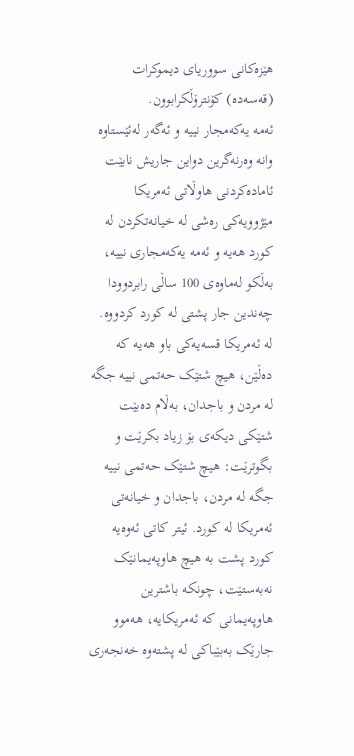هێزەکانی سووریای دیموکرات (قەسەدە) کۆنترۆڵکرابوون.
ئەمە یەکەمجار نییە و ئەگەر لەئێستاوە وانە وەرنەگرین دواین جاریش نابێت ئامادەکردنی هاوڵاتی ئەمریکا مێژوویەکی رەشی لە خیانەتکردن لە کورد هەیە و ئەمە یەکەمجاری نییە، بەڵکو لەماوەی 100 ساڵی رابردوودا چەندین جار پشتی لە کورد کردووە. لە ئەمریکا قسەیەکی باو هەیە کە دەڵێن، هیچ شتێک حەتمی نییە جگە لە مردن و باجدان، بەڵام دەبێت شتێکی دیکەی بۆ زیاد بکرێت و بگوترێت: هیچ شتێک حەتمی نییە جگە لە مردن، باجدان و خیانەتی ئەمریکا لە کورد. ئیتر کاتی ئەوەیە کورد پشت بە هیچ هاوپەیمانێک نەبەستێت، چونکە باشترین هاوپەیمانی کە ئەمریکایە، هەموو جارێک بەبێباکی لە پشتەوە خەنجەری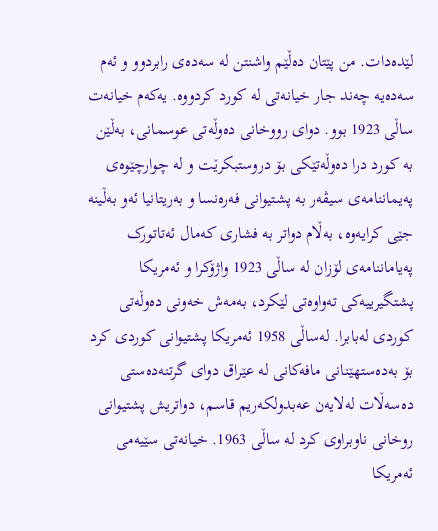لێدەدات. من پێتان دەڵێم واشنتن لە سەدەی رابردوو و ئەم سەدەیە چەند جار خیانەتی لە کورد کردووە. یەکەم خیانەت ساڵی 1923 بوو. دوای رووخانی دەوڵەتی عوسمانی، بەڵێن بە کورد درا دەوڵەتێکی بۆ دروستبکرێت و لە چوارچێوەی پەیماننامەی سیڤەر بە پشتیوانی فەرەنسا و بەریتانیا ئەو بەڵینە جێی کرایەوە، بەڵام دواتر بە فشاری کەمال ئەتاتورک پەیاماننامەی لۆزان لە ساڵی 1923 واژۆکرا و ئەمریکا پشتگیرییەکی تەواوەتی لێکرد، بەمەش خەونی دەوڵەتی کوردی لەبابرا. لەساڵی 1958 ئەمریکا پشتیوانی کوردی کرد بۆ بەدەستهێنانی مافەکانی لە عێراق دوای گرتنەدەستی دەسەڵات لەلایەن عەبدولکەریم قاسم، دواتریش پشتیوانی روخانی ناوبراوی کرد لە ساڵی 1963. خیانەتی سێیەمی ئەمریکا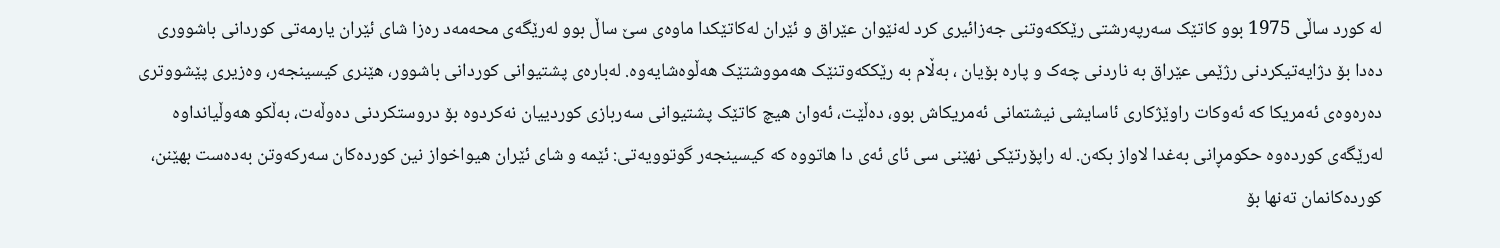لە کورد ساڵی 1975 بوو کاتێک سەرپەرشتی رێککەوتنی جەزائیری کرد لەنێوان عێراق و ئێران لەکاتێکدا ماوەی سێ ساڵ بوو لەرێگەی محەمەد رەزا شای ئێران یارمەتی کوردانی باشووری دەدا بۆ دژایەتیکردنی رژێمی عێراق بە ناردنی چەک و پارە بۆیان ، بەڵام بە رێککەوتنێک هەمووشتێک هەڵوەشایەوە. لەبارەی پشتیوانی کوردانی باشوور، هێنری کیسینجەر، وەزیری پێشووتری دەرەوەی ئەمریکا کە ئەوکات راوێژکاری ئاسایشی نیشتمانی ئەمریکاش بوو، دەڵێت، ئەوان هیچ کاتێک پشتیوانی سەربازی کوردییان نەکردوە بۆ دروستکردنی دەوڵەت، بەڵکو هەوڵیانداوە لەرێگەی کوردەوە حکومڕانی بەغدا لاواز بکەن. لە راپۆرتێکی نهێنی سی ئای ئەی دا هاتووە کە کیسینجەر گوتوویەتی: ئێمە و شای ئێران هیواخواز نین کوردەکان سەرکەوتن بەدەست بهێنن، کوردەکانمان تەنها بۆ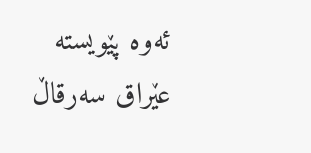ئەوە پێویستە عێراق سەرقاڵ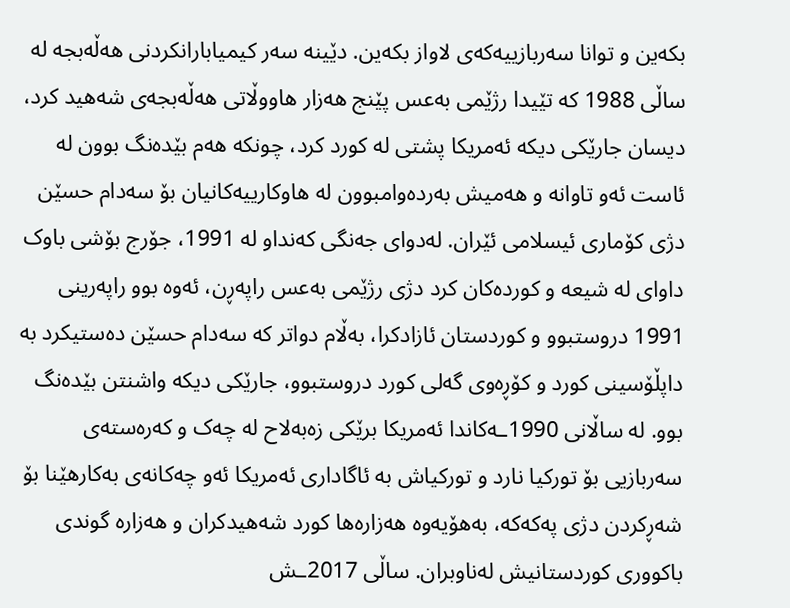بکەین و توانا سەربازییەکەی لاواز بکەین. دێینە سەر کیمیابارانکردنی هەڵەبجە لە ساڵی 1988 کە تێیدا رژێمی بەعس پێنج هەزار هاووڵاتی هەڵەبجەی شەهید کرد، دیسان جارێکی دیکە ئەمریکا پشتی لە کورد کرد، چونکە هەم بێدەنگ بوون لە ئاست ئەو تاوانە و هەمیش بەردەوامبوون لە هاوکارییەکانیان بۆ سەدام حسێن دژی کۆماری ئیسلامی ئێران. لەدوای جەنگی کەنداو لە 1991، جۆرج بۆشی باوک داوای لە شیعە و کوردەکان کرد دژی رژێمی بەعس راپەڕن، ئەوە بوو راپەرینی 1991 دروستبوو و کوردستان ئازادکرا، بەڵام دواتر کە سەدام حسێن دەستیکرد بە داپڵۆسینی کورد و کۆڕەوی گەلی کورد دروستبوو، جارێکی دیکە واشنتن بێدەنگ بوو. لە ساڵانی 1990ـەکاندا ئەمریکا برێکی زەبەلاح لە چەک و کەرەستەی سەربازیی بۆ تورکیا نارد و تورکیاش بە ئاگاداری ئەمریکا ئەو چەکانەی بەکارهێنا بۆ شەڕکردن دژی پەکەکە، بەهۆیەوە هەزارەها کورد شەهیدکران و هەزارە گوندی باکووری کوردستانیش لەناوبران. ساڵی 2017ـش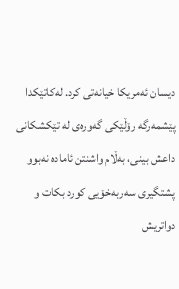دیسان ئەمریکا خیانەتی کرد. لەکاتێکدا پێشمەرگە رۆڵێکی گەورەی لە تێکشکانی داعش بینی، بەڵام واشنتن ئامادە نەبوو پشتگیری سەربەخۆیی کورد بکات و دواتریش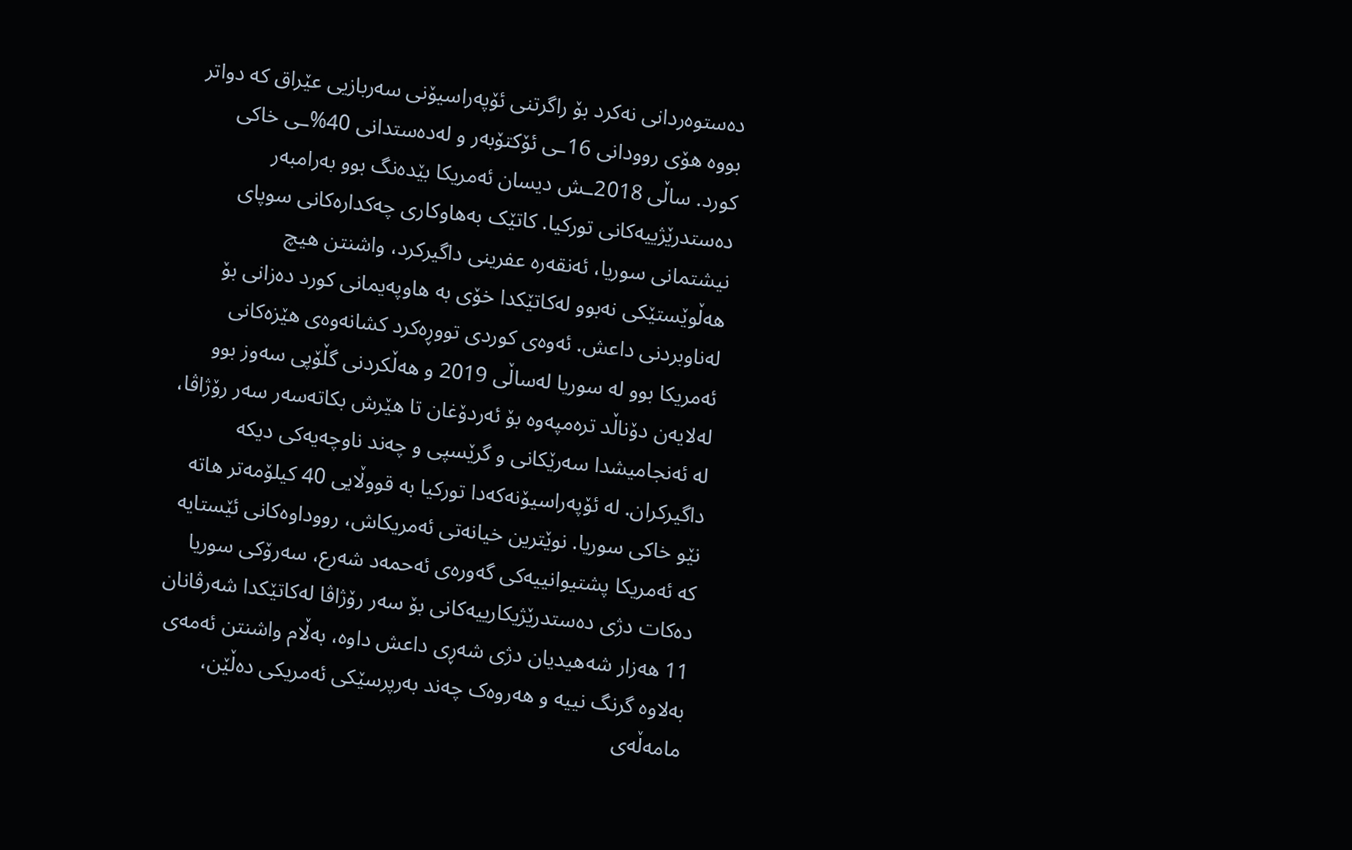دەستوەردانی نەکرد بۆ راگرتنی ئۆپەراسیۆنی سەربازیی عێراق کە دواتر بووە هۆی روودانی 16ـی ئۆکتۆبەر و لەدەستدانی 40%ـی خاکی کورد. ساڵی 2018ـش دیسان ئەمریکا بێدەنگ بوو بەرامبەر دەستدرێژییەکانی تورکیا. کاتێک بەهاوکاری چەکدارەکانی سوپای نیشتمانی سوریا، ئەنقەرە عفرینی داگیرکرد، واشنتن هیچ هەڵوێستێکی نەبوو لەکاتێکدا خۆی بە هاوپەیمانی کورد دەزانی بۆ لەناوبردنی داعش. ئەوەی کوردی تووڕەکرد کشانەوەی هێزەکانی ئەمریکا بوو لە سوریا لەساڵی 2019 و هەڵکردنی گڵۆپی سەوز بوو لەلایەن دۆناڵد ترەمپەوە بۆ ئەردۆغان تا هێرش بکاتەسەر سەر رۆژاڤا، لە ئەنجامیشدا سەرێکانی و گرێسپی و چەند ناوچەیەکی دیکە داگیرکران. لە ئۆپەراسیۆنەکەدا تورکیا بە قووڵایی 40 کیلۆمەتر هاتە نێو خاکی سوریا. نوێترین خیانەتی ئەمریکاش، رووداوەکانی ئێستایە کە ئەمریکا پشتیوانییەکی گەورەی ئەحمەد شەرع، سەرۆکی سوریا دەکات دژی دەستدرێژیکارییەکانی بۆ سەر رۆژاڤا لەکاتێکدا شەرڤانان 11 هەزار شەهیدیان دژی شەڕی داعش داوە، بەڵام واشنتن ئەمەی بەلاوە گرنگ نییە و هەروەک چەند بەرپرسێکی ئەمریکی دەڵێن، مامەڵەی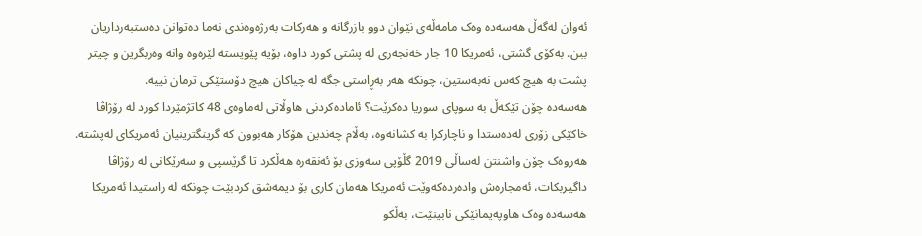ئەوان لەگەڵ هەسەدە وەک مامەڵەی نێوان دوو بازرگانە و هەرکات بەرژەوەندی نەما دەتوانن دەستبەرداریان ببن. بەکۆی گشتی، ئەمریکا 10 جار خەنجەری لە پشتی کورد داوە، بۆیە پێویستە لێرەوە وانە وەربگرین و چیتر پشت بە هیچ کەس نەبەستین، چونکە هەر بەڕاستی جگە لە چیاکان هیچ دۆستێکی ترمان نییە.
هەسەدە چۆن تێکەڵ بە سوپای سوریا دەکرێت؟ ئامادەکردنی هاوڵاتی لەماوەی 48 کاتژمێردا کورد لە رۆژاڤا خاکێکی زۆری لەدەستدا و ناچارکرا بە کشانەوە، بەڵام چەندین هۆکار هەبوون کە گرینگترینیان ئەمریکای لەپشتە. هەروەک چۆن واشنتن لەساڵی 2019 گڵۆپی سەوزی بۆ ئەنقەرە هەڵکرد تا گرێسپی و سەرێکانی لە رۆژاڤا داگیربکات، ئەمجارەش وادەردەکەوێت ئەمریکا هەمان کاری بۆ دیمەشق کردبێت چونکە لە راستیدا ئەمریکا هەسەدە وەک هاوپەیمانێکی نابینێت، بەڵکو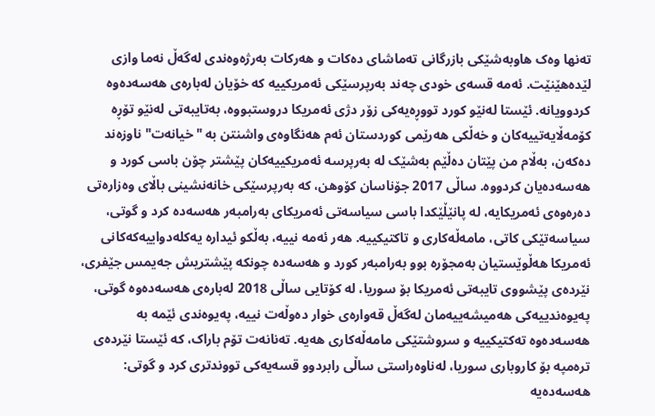تەنها وەک هاوبەشێکی بازرگانی تەماشای دەکات و هەرکات بەرژەوەندی لەگەڵ نەما وازی لێدەهێنێت. ئەمە قسەی خودی چەند بەرپرسێکی ئەمریکییە کە خۆیان لەبارەی هەسەدەوە کردوویانە. ئێستا لەنێو کورد تووڕەیەکی زۆر دژی ئەمریکا دروستبووە، بەتایبەتی لەنێو تۆڕە کۆمەڵایەتییەکان و خەڵکی هەرێمی کوردستان ئەم هەنگاوەی واشنتن بە "خیانەت" ناوزەند دەکەن، بەڵام من پێتان دەڵێم بەشێک لە بەرپرسە ئەمریکییەکان پێشتر چۆن باسی کورد و هەسەدەیان کردووە. ساڵی 2017 جۆناسان کۆوهن، کە بەرپرسێکی خانەنشینی باڵای وەزارەتی دەرەوەی ئەمریکایە، لە پانێڵێکدا باسی سیاسەتی ئەمریکای بەرامبەر هەسەدە کرد و گوتی، سیاسەتێکی کاتی، مامەڵەکاری و تاکتیکییە. هەر ئەمە نییە، بەڵکو ئیدارە یەکلەدواییەکەکانی ئەمریکا هەڵوێستیان بەمجۆرە بوو بەرامبەر کورد و هەسەدە چونکە پێشتریش جەیمس جێفری، نێردەی پێشووی تایبەتی ئەمریکا بۆ سوریا، لە کۆتایی ساڵی 2018 لەبارەی هەسەدەوە گوتی، پەیوەندییەکی هەمیشەییەمان لەگەڵ قەوارەی خوار دەوڵەت نییە، پەیوەندی ئێمە بە هەسەدەوە تەکتیکییە و سروشتێکی مامەڵەکاری هەیە. تەنانەت تۆم باراک، کە ئێستا نێردەی ترەمپە بۆ کاروباری سوریا، لەناوەراستی ساڵی رابردوو قسەیەکی تووندتری کرد و گوتی: هەسەدەیە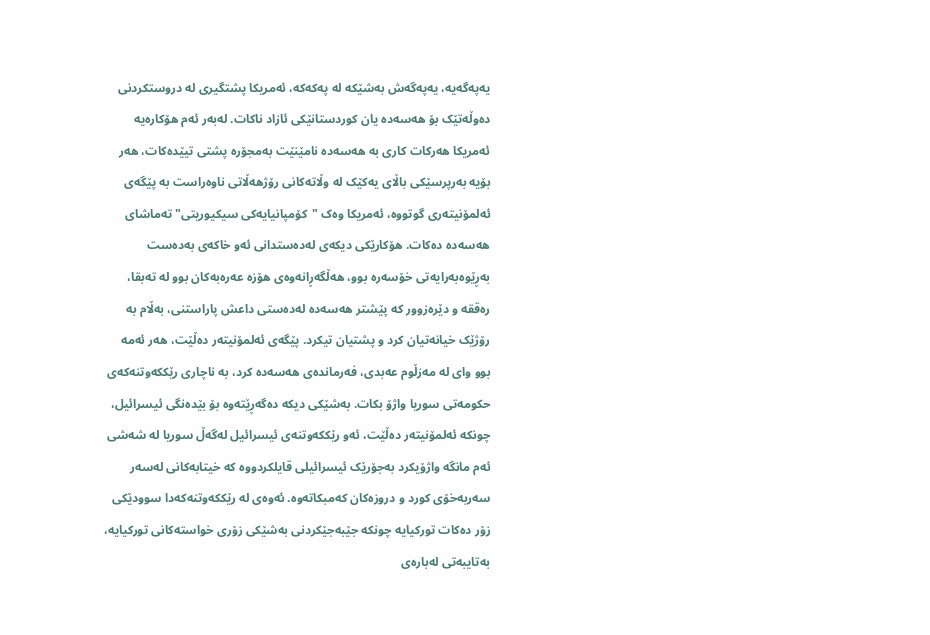یەپەگەیە، یەپەگەش بەشێکە لە پەکەکە، ئەمریکا پشتگیری لە دروستکردنی دەوڵەتێک بۆ هەسەدە یان کوردستانێکی ئازاد ناکات. لەبەر ئەم هۆکارەیە ئەمریکا هەرکات کاری بە هەسەدە نامێنێت بەمجۆرە پشتی تیێدەکات، هەر بۆیە بەرپرسێکی باڵای یەکێک لە وڵاتەکانی رۆژهەڵاتی ناوەراست بە پێگەی ئەلمۆنیتەری گوتووە، ئەمریکا وەک "کۆمپانیایەکی سیکیوریتی" تەماشای هەسەدە دەکات. هۆکارێکی دیکەی لەدەستدانی ئەو خاکەی بەدەست بەڕێوەبەرایەتی خۆسەرە بوو، هەڵگەڕانەوەی هۆزە عەرەبەکان بوو لە تەبقا، رەققە و دێرەزوور کە پێشتر هەسەدە لەدەستی داعش پاراستنی، بەڵام بە رۆژێک خیانەتیان کرد و پشتیان تیکرد. پێگەی ئەلمۆنیتەر دەڵێت، هەر ئەمە بوو وای لە مەزڵوم عەبدی، فەرماندەی هەسەدە کرد، بە ناچاری رێککەوتنەکەی حکومەتی سوریا واژۆ بکات. بەشێکی دیکە دەگەڕێتەوە بۆ بێدەنگی ئیسرائیل، چونکە ئەلمۆنیتەر دەڵێت، ئەو رێککەوتنەی ئیسرائیل لەگەڵ سوریا لە شەشی ئەم مانگە واژۆیکرد بەجۆرێک ئیسرائیلی قایلکردووە کە خیتابەکانی لەسەر سەربەخۆی کورد و دروزەکان کەمبکاتەوە. ئەوەی لە رێککەوتنەکەدا سوودێکی زۆر دەکات تورکیایە چونکە جێبەجێکردنی بەشێکی زۆری خواستەکانی تورکیایە، بەتایبەتی لەبارەی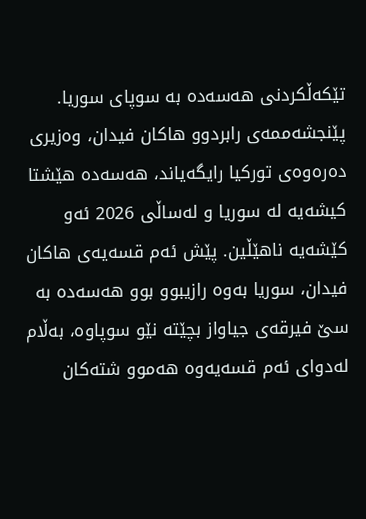تێکەڵکردنی هەسەدە بە سوپای سوریا. پێنجشەممەی رابردوو هاکان فیدان، وەزیری دەرەوەی تورکیا رایگەیاند، هەسەدە هێشتا کیشەیە لە سوریا و لەساڵی 2026 ئەو کێشەیە ناهێڵین. پێش ئەم قسەیەی هاکان فیدان، سوریا بەوە رازیبوو بوو هەسەدە بە سێ فیرقەی جیاواز بچێتە نێو سوپاوە، بەڵام لەدوای ئەم قسەیەوە هەموو شتەکان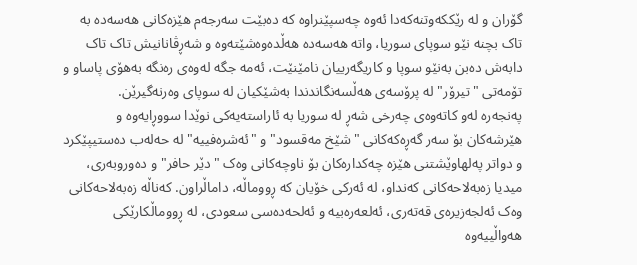گۆران و لە رێککەوتنەکەدا ئەوە چەسپێنراوە کە دەبێت سەرجەم هێزەکانی هەسەدە بە تاک بچنە نێو سوپای سوریا، واتە هەسەدە هەڵدەوەشێتەوە و شەڕڤانانیش تاک تاک دابەش دەبن بەنێو سوپا و کاریگەرییان نامێنێت، ئەمە جگە لەوەی رەنگە بەهۆی پاساو و تۆمەتی "تیرۆر" لە پرۆسەی هەڵسەنگاندندا بەشێکیان لە سوپای وەرنەگیرێن.
پەنجەرە لەو کاتەوەی چەرخی شەڕ لە سوریا بە ئاراستەیەکی نوێدا سووڕایەوە و هێرشەکان بۆ سەر گەڕەکەکانی "شێخ مەقسود" و "ئەشرەفییە" لە حەلەب دەستیپێکرد و دواتر پەلهاوێشتنی هێزە چەکدارەکان بۆ ناوچەکانی وەک "دێر حافر" و دەوروبەری، میدیا زەبەلاحەکانی کەنداو، لە ئەرکی خۆیان کە ڕووماڵە، داماڵراون. کەناڵە زەبەلاحەکانی وەک ئەلجەزیرەی قەتەری، ئەلعەرەبیە و ئەلحەدەسی سعودی، لە ڕووماڵکارێکی هەواڵییەوە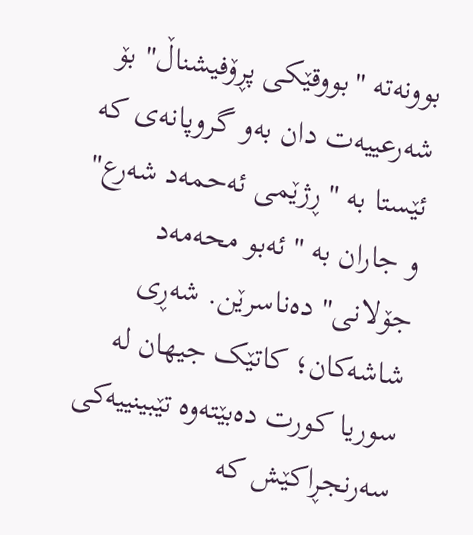بوونەتە "بووقێکی پڕۆفیشناڵ" بۆ شەرعییەت دان بەو گروپانەی کە ئێستا بە "ڕژێمی ئەحمەد شەرع" و جاران بە "ئەبو محەمەد جۆلانی" دەناسرێن. شەڕی شاشەکان؛ کاتێک جیهان لە سوریا کورت دەبێتەوە تێبینییەکی سەرنجڕاکێش کە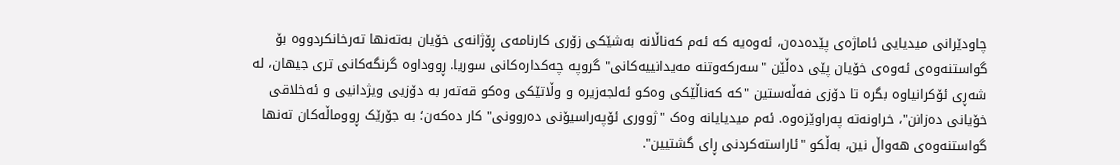چاودێرانی میدیایی ئاماژەی پێدەدەن، ئەوەیە کە ئەم کەناڵانە بەشێکی زۆری کارنامەی ڕۆژانەی خۆیان بەتەنها تەرخانکردووە بۆ گواستنەوەی ئەوەی خۆیان پێی دەڵێن "سەرکەوتنە مەیدانییەکانی" گروپە چەکدارەکانی سوریا. ڕووداوە گرنگەکانی تری جیهان، لە شەڕی ئۆکرانیاوە بگرە تا دۆزی فەڵەستین "کە کەناڵێکی وەکو ئەلجەزیرە و وڵاتێکی وەکو قەتەر بە دۆزیی ویژدانیی و ئەخلاقی خۆیانی دەزانن"، خراونەتە پەراوێزەوە. ئەم میدیایانە وەک "ژووری ئۆپەراسیۆنی دەروونی" کار دەکەن؛ بە جۆرێک ڕووماڵەکان تەنها گواستنەوەی هەواڵ نین، بەڵکو "ئاراستەکردنی ڕای گشتیین".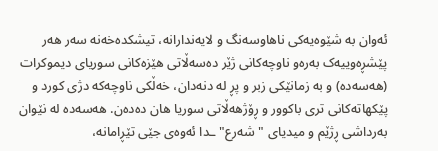ئەوان بە شێوەیەکی ناهاوسەنگ و لایەندارانە، تیشکدەخەنە سەر هەر پێشڕەوییەک بەرەو ناوچەکانی ژێر دەسەڵاتی هێزەکانی سوریای دیموکرات (هەسەدە) و بە زمانێکی زبر و پڕ لە دنەدان، خەڵکی ناوچەکە دژی کورد و پێکهاتەکانی تری باکوور و ڕۆژهەڵاتی سوریا هان دەدەن. هەسەدە لە نێوان بەرداشی ڕژێم و میدیای "شەرع"ـدا ئەوەی جێی تێڕامانە،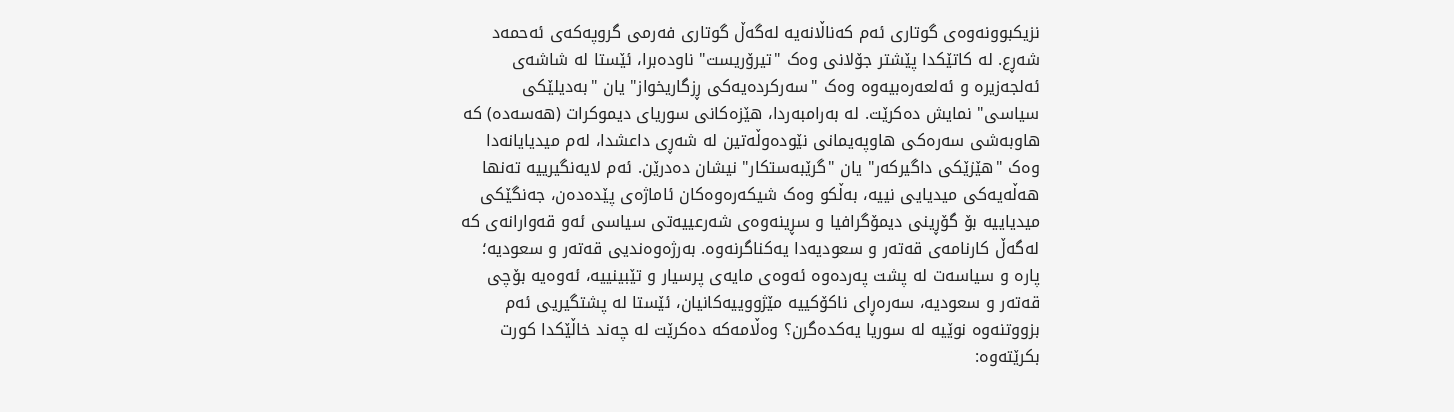نزیکبوونەوەی گوتاری ئەم کەناڵانەیە لەگەڵ گوتاری فەرمی گروپەکەی ئەحمەد شەڕع. لە کاتێکدا پێشتر جۆلانی وەک "تیرۆریست" ناودەبرا، ئێستا لە شاشەی ئەلجەزیرە و ئەلعەرەبیەوە وەک "سەرکردەیەکی ڕزگاریخواز" یان "بەدیلێکی سیاسی" نمایش دەکرێت. لە بەرامبەردا، هێزەکانی سوریای دیموکرات (هەسەدە) کە هاوبەشی سەرەکی هاوپەیمانی نێودەوڵەتین لە شەڕی داعشدا، لەم میدیایانەدا وەک "هێزێکی داگیرکەر" یان "گرێبەستکار" نیشان دەدرێن. ئەم لایەنگیرییە تەنها هەڵەیەکی میدیایی نییە، بەڵکو وەک شیکەرەوەکان ئاماژەی پێدەدەن، جەنگێکی میدیاییە بۆ گۆڕینی دیمۆگرافیا و سڕینەوەی شەرعییەتی سیاسی ئەو قەوارانەی کە لەگەڵ کارنامەی قەتەر و سعودیەدا یەکناگرنەوە. بەرژەوەندیی قەتەر و سعودیە؛ پارە و سیاسەت لە پشت پەردەوە ئەوەی مایەی پرسیار و تێبینییە، ئەوەیە بۆچی قەتەر و سعودیە، سەرەڕای ناکۆکییە مێژووییەکانیان، ئێستا لە پشتگیریی ئەم بزووتنەوە نوێیە لە سوریا یەکدەگرن؟ وەڵامەکە دەکرێت لە چەند خاڵێکدا کورت بکرێتەوە: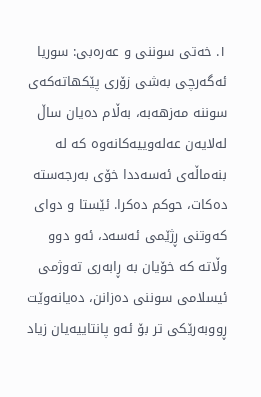١. خەتی سوننی و عەرەبی: سوریا ئەگەرچی بەشی زۆری پێکهاتەکەی سوننە مەزهەبە، بەڵام دەیان ساڵ لەلایەن عەلەوییەکانەوە کە لە بنەماڵەی ئەسەددا خۆی بەرجەستە دەکات، حوکم دەکرا. ئێستا و دوای کەوتنی ڕژێمی ئەسەد، ئەو دوو وڵاتە کە خۆیان بە ڕابەری تەوژمی ئیسلامی سوننی دەزانن، دەیانەوێت ڕووبەرێکی تر بۆ ئەو پانتاییەیان زیاد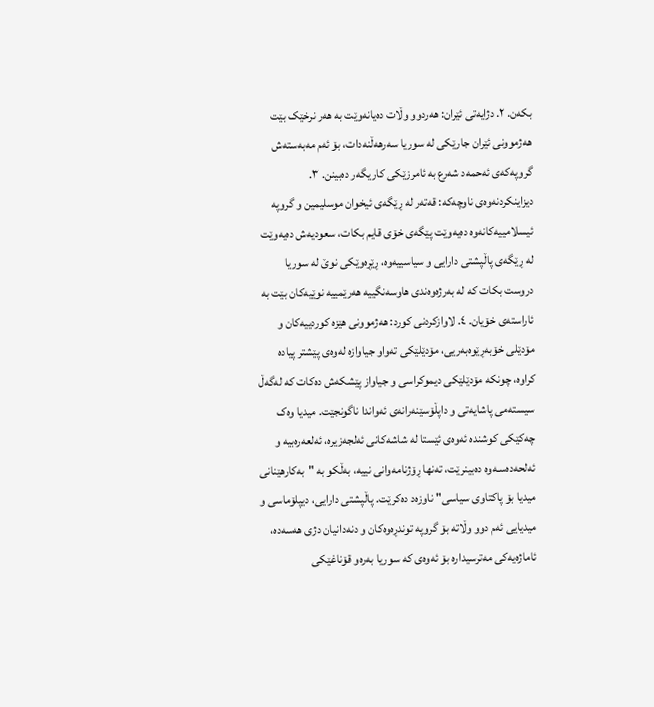بکەن. ٢. دژایەتی ئێران: هەردوو وڵات دەیانەوێت بە هەر نرخێک بێت هەژموونی ئێران جارێکی لە سوریا سەرهەڵنەدات، بۆ ئەم مەبەستەش گروپەکەی ئەحمەد شەرع بە ئامرزێکی کاریگەر دەبینن. ٣. دیزاینکردنەوەی ناوچەکە: قەتەر لە ڕێگەی ئیخوان موسلیمین و گروپە ئیسلامییەکانەوە دەیەوێت پێگەی خۆی قایم بکات، سعودیەش دەیەوێت لە ڕێگەی پاڵپشتی دارایی و سیاسییەوە، ڕێڕەوێکی نوێ لە سوریا دروست بکات کە لە بەرژەوەندی هاوسەنگییە هەرێمییە نوێیەکان بێت بە ئاراستەی خۆیان. ٤. لاوازکردنی کورد: هەژموونی هێزە کوردییەکان و مۆدێلی خۆبەڕێوەبەریی، مۆدێلێکی تەواو جیاوازە لەوەی پێشتر پیادە کراوە، چونکە مۆدێلێکی دیموکراسی و جیاواز پێشکەش دەکات کە لەگەڵ سیستەمی پاشایەتی و داپڵۆسێنەرانەی ئەواندا ناگونجێت. میدیا وەک چەکێکی کوشندە ئەوەی ئێستا لە شاشەکانی ئەلجەزیرە، ئەلعەرەبیە و ئەلحەدەسـەوە دەبینرێت، تەنها ڕۆژنامەوانی نییە، بەڵکو بە "بەکارهێنانی میدیا بۆ پاکتاوی سیاسی" ناوزەد دەکرێت. پاڵپشتی دارایی، دیپلۆماسی و میدیایی ئەم دوو وڵاتە بۆ گروپە توندڕەوەکان و دنەدانیان دژی هەسەدە، ئاماژەیەکی مەترسیدارە بۆ ئەوەی کە سوریا بەرەو قۆناغێکی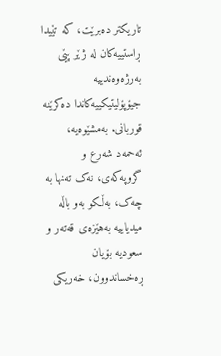تاریکتر دەبرێت، کە تێیدا ڕاستییەکان لە ژێر پێی بەرژەوەندییە جیۆپۆلیتیکییەکاندا دەکرێنە قوربانی. بەمشێوەیە، ئەحمەد شەرع و گروپەکەی، نەک تەنها بە چەک، بەڵکو بەو باڵە میدیاییە بەهێزەی قەتەر و سعودیە بۆیان ڕەخساندوون، خەریکی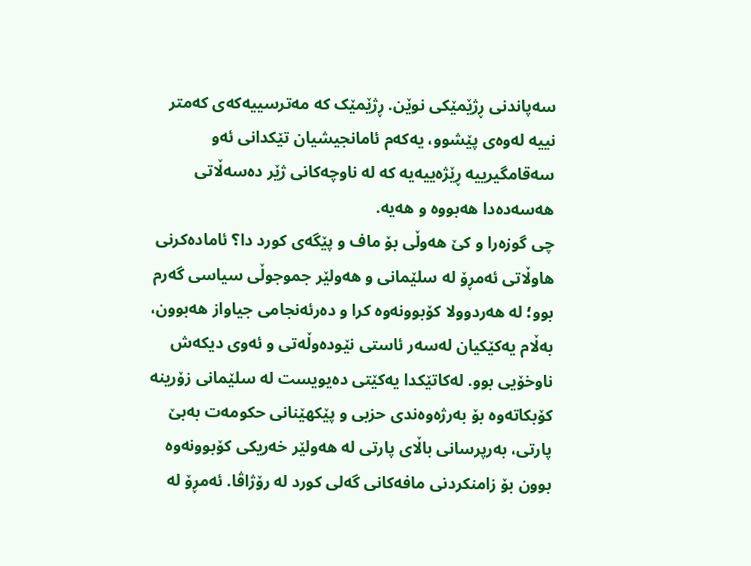سەپاندنی ڕژێمێکی نوێن. ڕژێمێک کە مەترسییەکەی کەمتر نییە لەوەی پێشوو، یەکەم ئامانجیشیان تێکدانی ئەو سەقامگیرییە ڕێژەییەیە کە لە ناوچەکانی ژێر دەسەڵاتی هەسەدەدا هەبووە و هەیە.
چی گوزەرا و کێ هەوڵی بۆ ماف و پێگەی کورد دا؟ ئامادەکرنی هاوڵاتی ئەمڕۆ لە سلێمانی و هەولێر جموجوڵی سیاسی گەرم بوو؛ لە هەردوولا کۆبوونەوە کرا و دەرئەنجامی جیاواز هەبوون، بەڵام یەکێکیان لەسەر ئاستی نێودەوڵەتی و ئەوی دیکەش ناوخۆیی بوو. لەکاتێکدا یەکێتی دەیویست لە سلێمانی زۆرینە کۆبکاتەوە بۆ بەرژەوەندی حزبی و پێکهێنانی حکومەت بەبێ پارتی، بەرپرسانی باڵای پارتی لە هەولێر خەریکی کۆبوونەوە بوون بۆ زامنکردنی مافەکانی گەلی کورد لە رۆژاڤا. ئەمڕۆ لە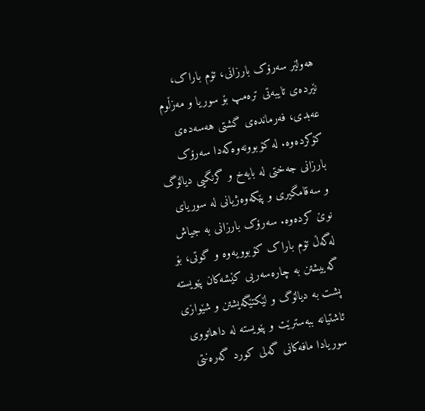هەولێر سەرۆک بارزانی، تۆم باراک، نێردەی تایبەتی ترەمپ بۆ سوریا و مەزڵوم عەبدی، فەرماندەی گشتی هەسەدەی کۆکردەوە. لە کۆبوونەوەکەدا سەرۆک بارزانی جەختی لە بایەخ و گرنگیی دیالۆگ و سەقامگیری و پێكەوەژیانی لە سوریای نوێ كردەوە. سەرۆک بارزانی بە جیاش لەگەڵ تۆم باراک کۆبوویەوە و گوتی، بۆ گەییشتن بە چارەسەریی كێشەكان پێویستە پشت بە دیالۆگ و لێكتێگەیشتن و شێوازی ئاشتیانە ببەسترێت و پێویستە لە داهاتووی سوریادا مافەكانی گەلی كورد گەرەنتی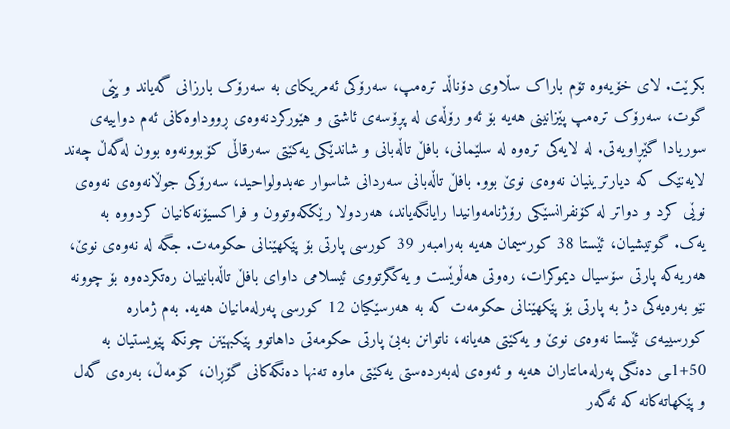بكرێت. لای خۆیەوە تۆم باراک سڵاوی دۆناڵد ترەمپ، سەرۆکی ئەمریکای بە سەرۆک بارزانی گەیاند و پێی گوت، سەرۆک ترەمپ پێزانینی هەیە بۆ ئەو رۆڵەی لە پڕۆسەی ئاشتی و هێوركردنەوەی ڕووداوەكانی ئەم دواییەی سوریادا گێڕاویەتی. لە لایەکی ترەوە لە سلێمانی، بافڵ تاڵەبانی و شاندێکی یەکێتی سەرقاڵی کۆبوونەوە بوون لەگەڵ چەند لایەنێک کە دیارترینیان نەوەی نوێ بوو. بافڵ تاڵەبانی سەردانی شاسوار عەبدولواحید، سەرۆکی جوڵانەوەی نەوەی نوێی کرد و دواتر لە کۆنفرانسێکی رۆژنامەوانیدا رایانگەیاند، هەردولا رێککەوتوون و فراکسیۆنەکانیان کردووە بە یەک. گوتیشیان، ئێستا 38 کورسیمان هەیە بەرامبەر 39 کورسی پارتی بۆ پێکهێنانی حکومەت. جگە لە نەوەی نوێ، هەریەکە پارتی سۆسیال دیموکرات، رەوتی هەڵوێست و یەکگرتووی ئیسلامی داوای بافڵ تاڵەبانییان رەتکردەوە بۆ چوونە نێو بەرەیەکی دژ بە پارتی بۆ پێکهێنانی حکومەت کە بە هەرسێکیان 12 کورسی پەرلەمانیان هەیە. بەم ژمارە کورسییەی ئێستا نەوەی نوێ و یەکێتی هەیانە، ناتوانن بەبێ پارتی حکومەتی داهاتوو پێکبهێنن چونکە پێویستیان بە 50+1ـی دەنگی پەرلەمانتاران هەیە و ئەوەی لەبەردەستی یەکێتی ماوە تەنها دەنگەکانی گۆڕان، کۆمەڵ، بەرەی گەل و پێکهاتەکانە کە ئەگەر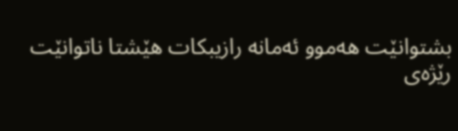بشتوانێت هەموو ئەمانە رازیبکات هێشتا ناتوانێت رێژەی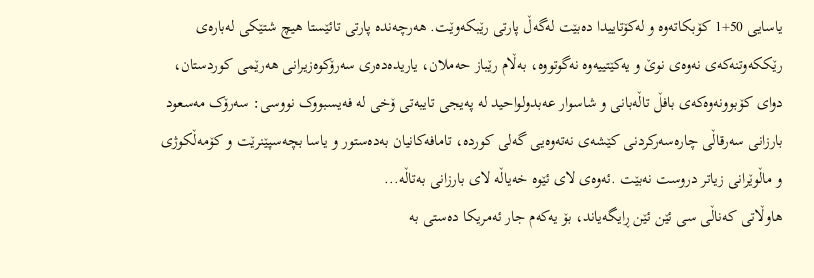یاسایی 50+1 کۆبکاتەوە و لەکۆتاییدا دەبێت لەگەڵ پارتی رێبکەوێت. هەرچەندە پارتی تائێستا هیچ شتێکی لەبارەی رێککەوتنەکەی نەوەی نوێ و یەکێتییەوە نەگوتووە، بەڵام رێباز حەملان، یاریدەدەری سەرۆکوەزیرانی هەرێمی کوردستان، دوای کۆبوونەوەکەی بافڵ تاڵەبانی و شاسوار عەبدولواحید لە پەیجی تایبەتی ۆخی لە فەیسبووک نووسی: سەرۆک مەسعود بارزانی سەرقاڵی چارەسەرکردنی کێشەی نەتەوەیی گەلی کوردە، تامافەکانیان بەدەستور و یاسا بچەسپێنرێت و کۆمەڵکوژی و ماڵوێرانی زیاتر دروست نەبێت .ئەوەی لای ئێوە خەیاڵە لای بارزانی بەتاڵە...
هاوڵاتی کەناڵی سی ئێن ئێن ڕایگەیاند، بۆ یەکەم جار ئەمریکا دەستی بە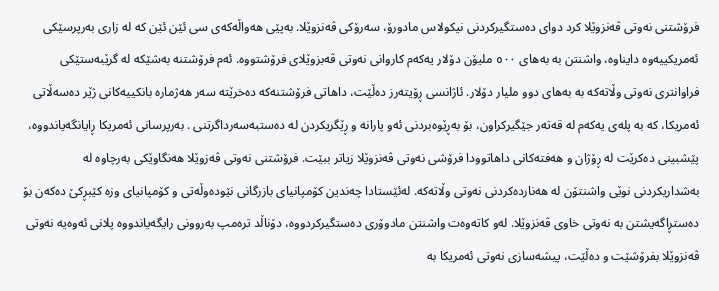فرۆشتنی نەوتی ڤەنزوێلا کرد دوای دەستگیرکردنی نیکولاس مادورۆ، سەرۆکی ڤەنزوێلا. بەپێی هەواڵەکەی سی ئێن ئێن کە لە زاری بەرپرسێکی ئەمریکییەوە دایناوە، واشنتن بە بەهای ٥٠٠ ملیۆن دۆلار یەکەم کاروانی نەوتی ڤەبزوێلای فرۆشتووە. ئەم فرۆشتنە بەشێکە لە گرێبەستێکی فراوانتری نەوتی وڵاتەکە بە بەهای دوو ملیار دۆلار. ئاژانسی ڕۆیتەرز دەڵێت، داهاتی فرۆشتنەکە دەخرێتە سەر هەژمارە بانکییەکانی ژێر دەسەڵاتی ئەمریکا، کە بە پلەی یەکەم لە قەتەر جێگیرکراون، بۆ بەڕێوەبردنی ئەو پارانە و ڕێگریکردن لە دەستبەسەرداگرتنی . بەرپرسانی ئەمریکا ڕایانگەیاندووە، پێشبینی دەکرێت لە ڕۆژان و هەفتەکانی داهاتوودا فرۆشی نەوتی ڤەنزوێلا زیاتر ببێت. فرۆشتنی نەوتی ڤەزوێلا هەنگاوێکی بەرچاوە لە بەشداریکردنی نوێی واشنتۆن لە هەناردەکردنی نەوتی وڵاتەکە. لەئێستادا چەندین کۆمپانیای بازرگانی نێودەوڵەتی و کۆمپانیای وزە کێبڕکێ دەکەن بۆ دەستڕاگەیشتن بە نەوتی خاوی ڤەنزوێلا. لەو کاتەوەت واشنتن مادوۆری دەستگیرکردووە، دۆناڵد ترەمپ بەروونی رایگەیاندووە پلانی ئەوەیە نەوتی ڤەنزوێلا بفرۆشێت و دەڵێت، پیشەسازی نەوتی ئەمریکا بە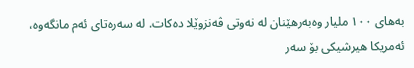بەهای ١٠٠ ملیار وەبەرهێنان لە نەوتی ڤەنزوێلا دەکات. لە سەرەتای ئەم مانگەوە، ئەمریکا هیرشیکی بۆ سەر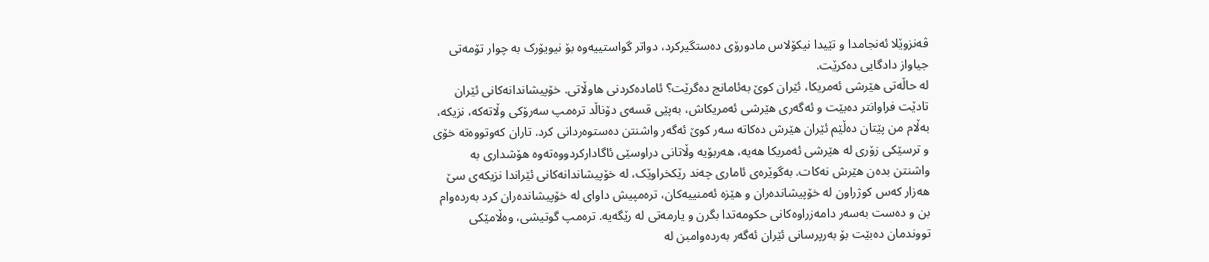ڤەنزوێلا ئەنجامدا و تێیدا نیکۆلاس مادورۆی دەستگیرکرد، دواتر گواستییەوە بۆ نیویۆرک بە چوار تۆمەتی جیاواز دادگایی دەکرێت.
لە حاڵەتی هێرشی ئەمریکا، ئێران کوێ بەئامانج دەگرێت؟ ئامادەکردنی هاوڵاتی. خۆپیشاندانەکانی ئێران تادێت فراوانتر دەبێت و ئەگەری هێرشی ئەمریکاش، بەپێی قسەی دۆناڵد ترەمپ سەرۆکی وڵاتەکە، نزیکە، بەڵام من پێتان دەڵێم ئێران هێرش دەکاتە سەر کوێ ئەگەر واشنتن دەستوەردانی کرد. تاران کەوتووەتە خۆی و ترسێکی زۆری لە هێرشی ئەمریکا هەیە، هەربۆیە وڵاتانی دراوسێی ئاگادارکردووەتەوە هۆشداری بە واشنتن بدەن هێرش نەکات. بەگوێرەی ئاماری چەند رێکخراوێک، لە خۆپیشاندانەکانی ئێراندا نزیکەی سێ هەزار کەس کوژراون لە خۆپیشاندەران و هێزە ئەمنییەکان، ترەمپیش داوای لە خۆپیشاندەران کرد بەردەوام بن و دەست بەسەر دامەزراوەکانی حکومەتدا بگرن و یارمەتی لە رێگەیە. ترەمپ گوتیشی، وەڵامێکی تووندمان دەبێت بۆ بەرپرسانی ئێران ئەگەر بەردەوامبن لە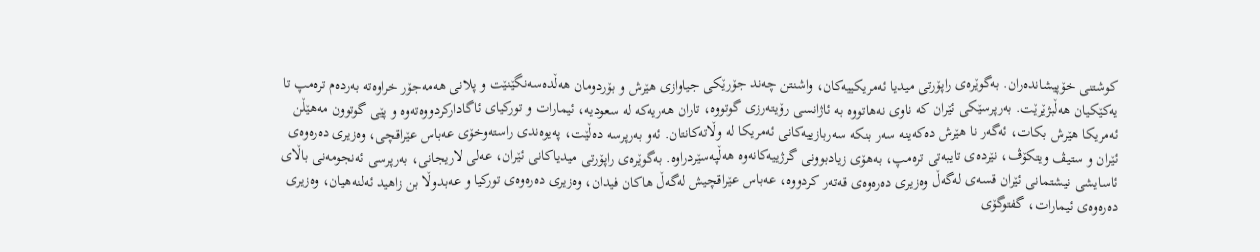کوشتنی خۆپیشاندەران. بەگوێرەی راپۆرتی میدیا ئەمریکییەکان، واشنتن چەند جۆرێکی جیاوازی هێرش و بۆردومان هەڵدەسەنگێنێت و پلانی هەمەجۆر خراوەتە بەردەم ترەمپ تا یەکێکیان هەڵبژێرێت. بەرپرسێکی ئێران کە ناوی نەهاتووە بە ئاژانسی رۆیتەرزی گوتووە، تاران هەریەکە لە سعودیە، ئیمارات و تورکیای ئاگادارکردووەتەوە و پێی گوتوون مەهێڵن ئەمریکا هێرش بکات، ئەگەر نا هێرش دەکەینە سەر بنکە سەربازییەکانی ئەمریکا لە وڵاتەکانتان. ئەو بەرپرسە دەڵێت، پەیوەندی راستەوخۆی عەباس عێراقچی، وەزیری دەرەوەی ئێران و ستیڤ ویتکۆڤ، نێردەی تایبەتی ترەمپ، بەهۆی زیادبوونی گرژییەکانەوە هەڵپەسێردراوە. بەگوێرەی راپۆرتی میدیاکانی ئێران، عەلی لاریجانی، بەرپرسی ئەنجومەنی باڵای ئاسایشی نیشتمانی ئێران قسەی لەگەڵ وەزیری دەرەوەی قەتەر کردووە، عەباس عێراقچیش لەگەڵ هاکان فیدان، وەزیری دەرەوەی تورکیا و عەبدوڵا بن زاهید ئەلنەهیان، وەزیری دەرەوەی ئیمارات، گفتوگۆی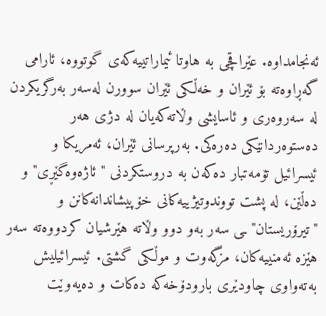ئەنجامداوە. عێراقچی بە هاوتا ئیماراتییەکەی گوتووە، ئارامی گەڕاوەتە بۆ ئێران و خەڵکی ئێران سوورن لەسەر بەرگریکردن لە سەروەری و ئاسایشی وڵاتەکەیان لە دژی هەر دەستوەردانێکی دەرەکی. بەرپرسانی ئێران، ئەمریکا و ئیسرائیل تۆمەتبار دەکەن بە دروستکردنی "ئاژەوەگێڕی" و دەڵێن، لە پشت تووندوتیژییەکانی خۆپیشاندانەکانن و "تیرۆریستان"ـی سەر بەو دوو وڵاتە هێرشیان کردووەتە سەر هێزە ئەمنییەکان، مزگەوت و موڵکی گشتی. ئیسرائیلیش بەتەواوی چاودێری بارودۆخەکە دەکات و دەیەوێت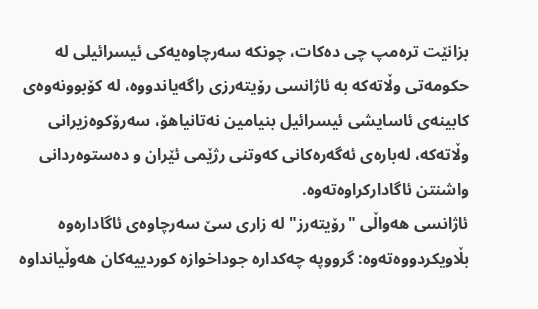بزانێت ترەمپ چی دەکات، چونکە سەرچاوەیەکی ئیسرائیلی لە حکومەتی وڵاتەکە بە ئاژانسی رۆیتەرزی راگەیاندووە، لە کۆبوونەوەی کابینەی ئاسایشی ئیسرائیل بنیامین نەتانیاهۆ، سەرۆکوەزیرانی وڵاتەکە، لەبارەی ئەگەرەکانی کەوتنی رژێمی ئێران و دەستوەردانی واشنتن ئاگادارکراوەتەوە.
ئاژانسی هەواڵی "رۆیتەرز" لە زاری سێ سەرچاوەی ئاگادارەوە بڵاویكردووەتەوە: گرووپە چەکدارە جوداخوازە کوردییەکان هەوڵیانداوە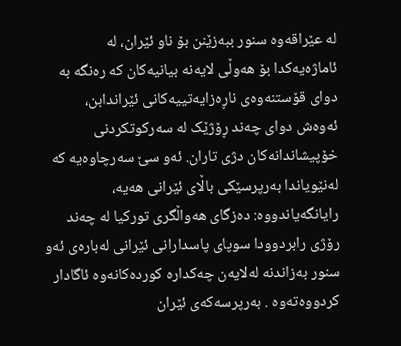لە عێراقەوە سنور ببەزێنن بۆ ناو ئێران، لە ئاماژەیەكدا بۆ هەوڵی لایەنە بیانیەكان كە رەنگە بە دوای قۆستنەوەی ناڕەزایەتییەکانی ئێراندابن، ئەوەش دواى چەند ڕۆژێک لە سەرکوتکردنی خۆپیشاندانەكان دژی تاران. ئەو سێ سەرچاوەیه كە لەنێویاندا بەرپرسێکی باڵای ئێرانی هەیە، رایانگەیاندووه: دەزگای هەواڵگری تورکیا له چەند رۆژی رابردوودا سوپای پاسدارانی ئێرانی لەبارەی ئەو سنور بەزاندنه لەلایەن چەکداره کوردەكانەوە ئاگادار کردووەتەوه . بەرپرسەكەی ئێران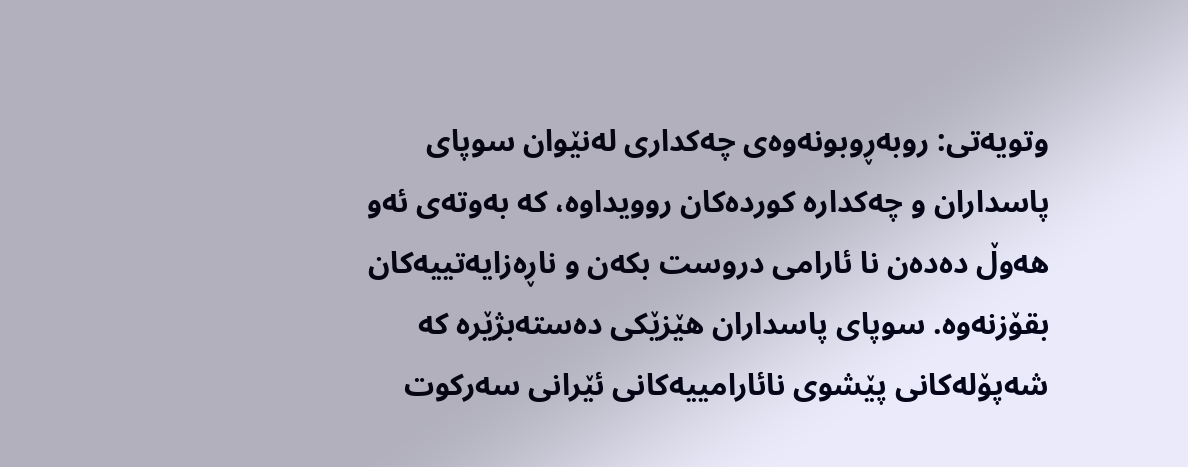وتویەتی: روبەڕوبونەوەی چەكداری لەنێوان سوپای پاسداران و چەکداره کوردەكان روویداوە، كە بەوتەی ئەو هەوڵ دەدەن نا ئارامی دروست بکەن و ناڕەزایەتییەکان بقۆزنەوه. سوپای پاسداران هێزێکی دەستەبژێرە کە شەپۆلەکانی پێشوی نائارامییەکانی ئێرانی سەرکوت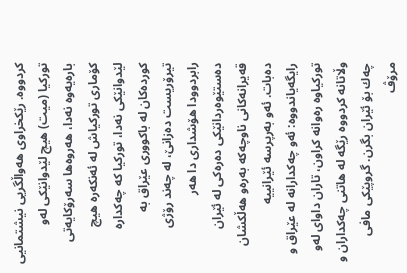کردووە. رێکخراوی هەواڵگریی نیشتمانیی تورکیا (میت) هیچ لێدوانێکی لەو بارەیەوە نەدا، هەروەها سەرۆکایەتی کۆماری تورکیاش لە ئەنكەرە هیچ لێدوانێکی نەدا، تورکیا کە چەکدارە کوردەکان لە باکووری عێراق بە تیرۆریست دەزانێ، لە چەند رۆژی رابردوودا هۆشداری دا هەر دەستێوەردانێکی دەرەکی لە ئێران قەیرانەکانی ناوچەکە بەرەو هەڵکشان دەبات. ئەو بەرپرسه ئێرانییه رایگەیاندووە: ئەو چەکدارانه له عێراق و تورکیاوه رەوانه کراون، تاران داوای لەو وڵاتانه کردووه رێگە لە هاتنی چەكداران و چەك بۆ ئێران بگرن. گروپێكی مافی مرۆڤ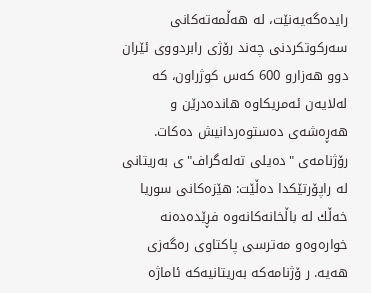رایدەگەیەنێت، لە هەڵمەتەكانی سەركوتكردنی چەند رۆژی رابردووی ئێران دوو هەزارو 600 کەس کوژراون، کە لەلایەن ئەمریکاوە هاندەدرێن و هەڕەشەی دەستوەردانیش دەكات.
رۆژنامەی "دەیلی تەلەگراف"ی بەریتانی لە راپۆرتێكدا دەڵێت: هێزەکانی سوریا خەڵك لە باڵخانەكانەوە فڕێدەدەنە خوارەوەو مەترسی پاكتاوی رەگەزی هەیە. ر ۆژنامەكە بەریتانیەكە ئاماژە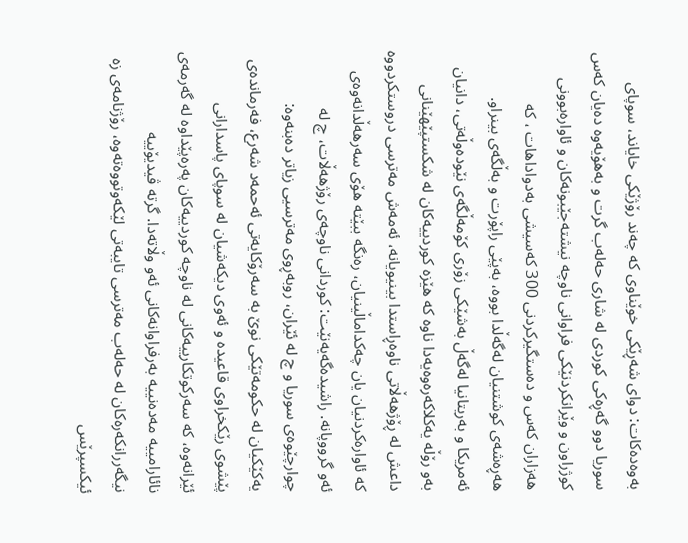بەوەدەكات: دوای شەڕێکی خوێناوی کە چەند رۆژێکی خایاند، سوپای سوریا دوو گەڕەکی کوردی لە شاری حەلەب گرت و بەهۆیەوە دەیان كەس کوژراون و وێرانکردنێكی فراوانی ناوچە نیشتەجێبونەکان و ئاوارەبوونی هەزاران كەس و دەستگیركردنی 300 کەسیشى بەدواداهات ، كە هەڕەشەی کوشتنیان لەگەڵدا بووە، بەپێی راپۆرت و بەڵگەی بینراو. ئەمریکا و بەریتانیا لەگەڵ بەشێکی زۆری کۆمەڵگەی نێودەوڵەتی، دانیان بەو رۆڵە یەكلاكەرەوەیەدا ناوە کە هێزە کوردییەکان لە شکستپێهێنانی داعش لە ڕۆژهەڵاتی ناوەڕاستدا بینیویانە، ئەمەش مەترسی دروستکردووە کە ئاوارەكردنیان یان چەكداماڵینیان، رەنگە ببێتە هۆی سەرهەڵدانەوەی ئەو گرووپانە. راشیدەگەیەنێت: کوردانی ناوچەی رۆژهەڵات، چ لە چوارچێوەی سوریا و چ لە ئێران، روبەڕوی مەترسیی زیاتر دەبنەوە: یەکێکیان لە حکومەتێکی نوێ بە سەرۆکایەتی ئەحمەد شەرع، فەرماندەی پێشوی رێکخراوی قاعیدە و ئەوی دیکەشیان لە سوپای پاسدارانی ئێرانەوە، کە سەرکوتکارییەکانی لە ناوچە کوردییەکان پەرەپێداوە لە گەرمەی نائارامییە مەدەنییە بەرفراوانەکانی ئەو وڵاتەدا. گرتە ڤیدیۆییە نیگەررانكەرەكان لە حەلەب مەترسی تایبەتی لێکەوتووەتەوە، رۆژنامەی زە ئیکسپرێس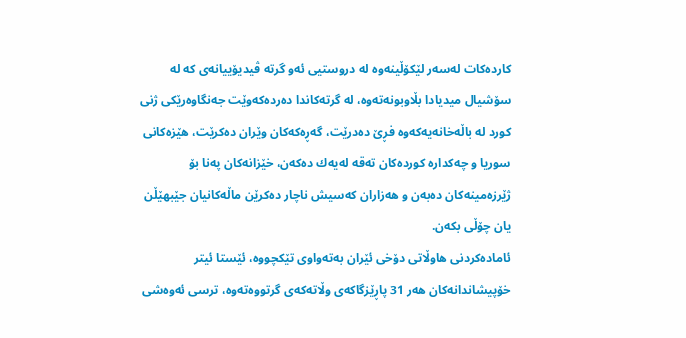کاردەکات لەسەر لێكۆڵینەوە لە دروستيی ئەو گرتە ڤیدیۆییانەی کە لە سۆشیال میدیادا بڵاوبونەتەوە، لە گرتەكاندا دەردەكەوێت جەنگاوەرێكی ژنی كورد لە باڵەخانەیەکەوە فڕێ دەدرێت، گەڕەکەکان وێران دەکرێت، هێزەکانی سوریا و چەکدارە کوردەکان تەقە لەیەك دەكەن، خێزانەکان پەنا بۆ ژێرزەمینەکان دەبەن و هەزاران کەسیش ناچار دەکرێن ماڵەکانیان جێبهێڵن یان چۆڵی بکەن.
ئامادەکردنی هاوڵاتی دۆخی ئێران بەتەواوی تێکچووە، ئێستا ئیتر خۆپیشاندانەکان هەر 31 پاڕێزگاکەی وڵاتەکەی گرتووەتەوە، ترسی ئەوەشی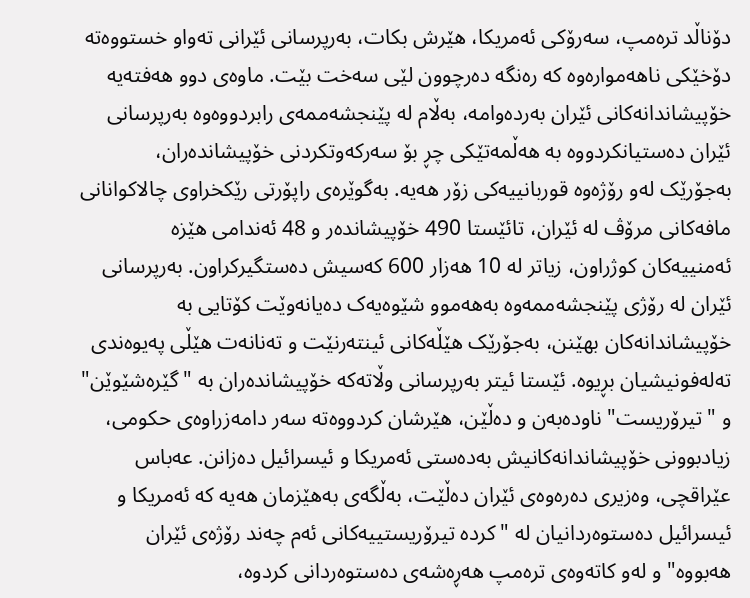دۆناڵد ترەمپ، سەرۆکی ئەمریکا، هێرش بکات، بەرپرسانی ئێرانی تەواو خستووەتە دۆخێکی ناهەموارەوە کە رەنگە دەرچوون لێی سەخت بێت. ماوەی دوو هەفتەیە خۆپیشاندانەکانی ئێران بەردەوامە، بەڵام لە پێنجشەممەی رابردووەوە بەرپرسانی ئێران دەستیانکردووە بە هەڵمەتێکی چڕ بۆ سەرکەوتکردنی خۆپیشاندەران، بەجۆرێک لەو رۆژەوە قوربانییەکی زۆر هەیە. بەگوێرەی راپۆرتی رێکخراوی چالاکوانانی مافەکانی مرۆڤ لە ئێران، تائێستا 490 خۆپیشاندەر و 48 ئەندامی هێزە ئەمنییەکان کوژراون، زیاتر لە 10 هەزار 600 کەسیش دەستگیرکراون. بەرپرسانی ئێران لە رۆژی پێنجشەممەوە بەهەموو شێوەیەک دەیانەوێت کۆتایی بە خۆپیشاندانەکان بهێنن، بەجۆرێک هێڵەکانی ئینتەرنێت و تەنانەت هێڵی پەیوەندی تەلەفونیشیان بڕیوە. ئێستا ئیتر بەرپرسانی وڵاتەکە خۆپیشاندەران بە "گێرەشێوێن" و "تیرۆریست" ناودەبەن و دەڵێن، هێرشان کردووەتە سەر دامەزراوەی حکومی، زیادبوونی خۆپیشاندانەکانیش بەدەستی ئەمریکا و ئیسرائیل دەزانن. عەباس عێراقچی، وەزیری دەرەوەی ئێران دەڵێت، بەڵگەی بەهێزمان هەیە کە ئەمریکا و ئیسرائیل دەستوەردانیان لە "کردە تیرۆریستییەکانی ئەم چەند رۆژەی ئێران هەبووە" و لەو کاتەوەی ترەمپ هەڕەشەی دەستوەردانی کردوە،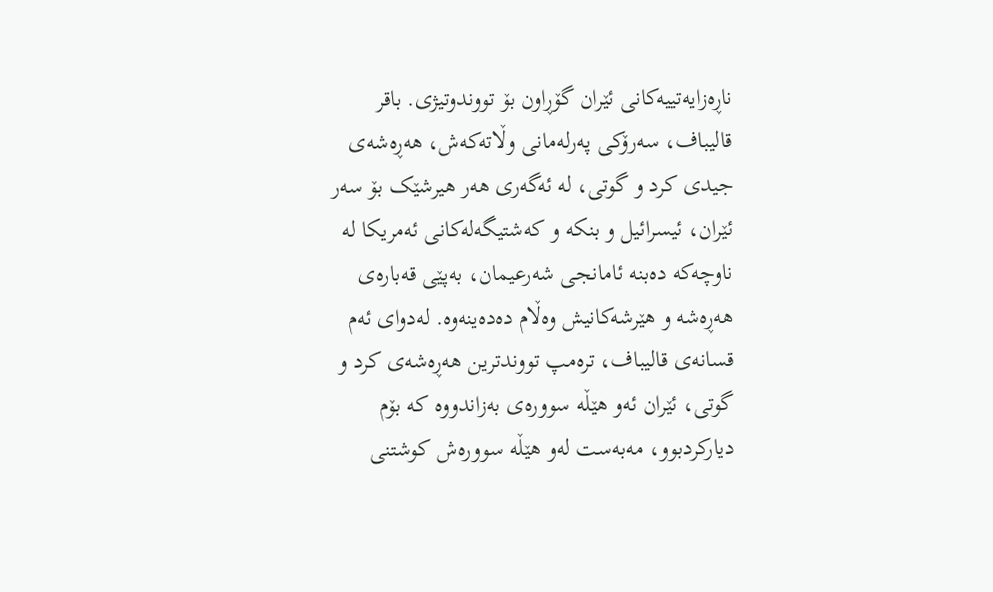ناڕەزایەتییەکانی ئێران گۆڕاون بۆ تووندوتیژی. باقر قالیباف، سەرۆکی پەرلەمانی وڵاتەکەش، هەڕەشەی جیدی کرد و گوتی، لە ئەگەری هەر هیرشێک بۆ سەر ئێران، ئیسرائیل و بنکە و کەشتیگەلەکانی ئەمریکا لە ناوچەکە دەبنە ئامانجی شەرعیمان، بەپێی قەبارەی هەڕەشە و هێرشەکانیش وەڵام دەدەینەوە. لەدوای ئەم قسانەی قالیباف، ترەمپ تووندترین هەڕەشەی کرد و گوتی، ئێران ئەو هێڵە سوورەی بەزاندووە کە بۆم دیارکردبوو، مەبەست لەو هێڵە سوورەش کوشتنی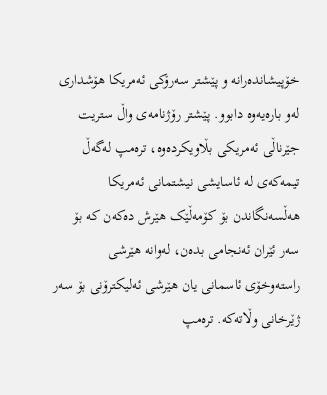خۆپیشاندەرانە و پێشتر سەرۆکی ئەمریکا هۆشداری لەو بارەیەوە دابوو. پێشتر رۆژنامەی واڵ ستریت جێرناڵی ئەمریکی بڵاویکردەوە، ترەمپ لەگەڵ تیمەکەی لە ئاسایشی نیشتمانی ئەمریکا هەڵسەنگاندن بۆ کۆمەڵێک هێرش دەکەن کە بۆ سەر ئێران ئەنجامی بدەن، لەوانە هێرشی راستەوخۆی ئاسمانی یان هێرشی ئەلیکترۆنی بۆ سەر ژێرخانی وڵاتەکە. ترەمپ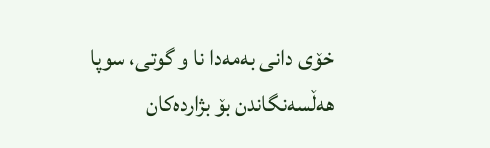خۆی دانی بەمەدا نا و گوتی، سوپا هەڵسەنگاندن بۆ بژاردەکان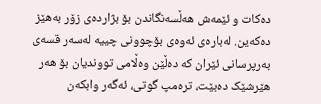دەکات و ئێمەش هەڵسەنگاندن بۆ بژاردەی زۆر بەهێز دەکەین. لەبارەی ئەوەی بۆچوونی چییە لەسەر قسەی بەرپرسانی ئێران کە دەڵێن وەڵامی تووندیان بۆ هەر هێرشێک دەبێت، ترەمپ گوتی، ئەگەر وابکەن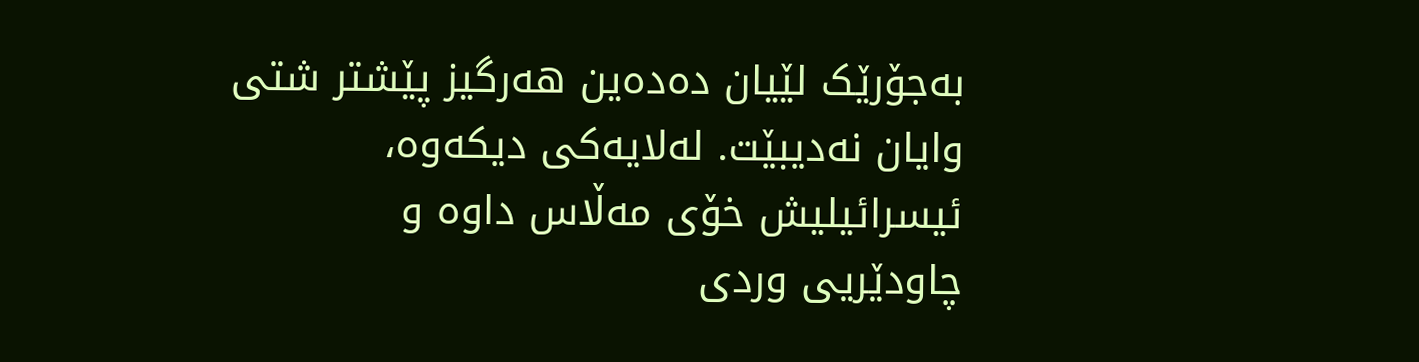بەجۆرێک لێیان دەدەین هەرگیز پێشتر شتی وایان نەدیبێت. لەلایەکی دیکەوە، ئیسرائیلیش خۆی مەڵاس داوە و چاودێریی وردی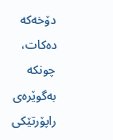دۆخەکە دەکات، چونکە بەگوێرەی راپۆرتێکی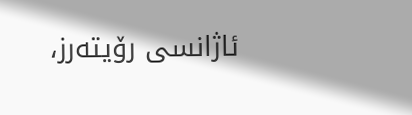ئاژانسی رۆیتەرز،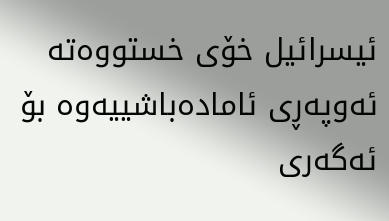ئیسرائیل خۆی خستووەتە ئەوپەڕی ئامادەباشییەوە بۆ ئەگەری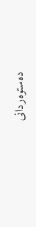دەستوەردانی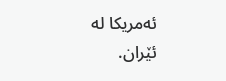ئەمریکا لە ئێران.